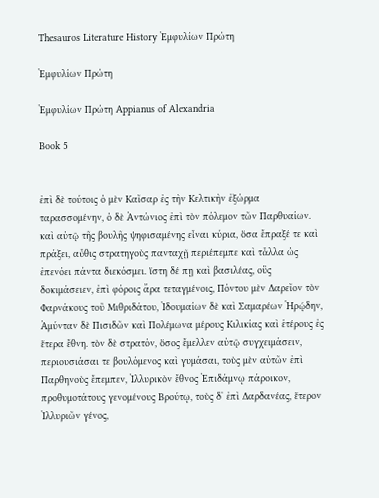Thesauros Literature History Ἐμφυλίων Πρώτη

Ἐμφυλίων Πρώτη

Ἐμφυλίων Πρώτη Appianus of Alexandria

Book 5


ἐπὶ δὲ τούτοις ὁ μὲν Καῖσαρ ἐς τὴν Κελτικὴν ἐξώρμα ταρασσομένην, ὁ δὲ Ἀντώνιος ἐπὶ τὸν πόλεμον τῶν Παρθυαίων. καὶ αὐτῷ τῆς βουλῆς ψηφισαμένης εἶναι κύρια, ὅσα ἔπραξέ τε καὶ πράξει, αὖθις στρατηγοὺς πανταχῇ περιέπεμπε καὶ τἆλλα ὡς ἐπενόει πάντα διεκόσμει. ἵστη δέ πῃ καὶ βασιλέας, οὓς δοκιμάσειεν, ἐπὶ φόροις ἄρα τεταγμένοις, Πόντου μὲν Δαρεῖον τὸν Φαρνάκους τοῦ Μιθριδάτου, Ἰδουμαίων δὲ καὶ Σαμαρέων Ἡρῴδην, Ἀμύνταν δὲ Πισιδῶν καὶ Πολέμωνα μέρους Κιλικίας καὶ ἑτέρους ἐς ἕτερα ἔθνη. τὸν δὲ στρατόν, ὅσος ἔμελλεν αὐτῷ συγχειμάσειν, περιουσιάσαι τε βουλόμενος καὶ γυμάσαι, τοὺς μὲν αὐτῶν ἐπὶ Παρθηνοὺς ἔπεμπεν, Ἰλλυρικὸν ἔθνος Ἐπιδάμνῳ πάροικον, προθυμοτάτους γενομένους Βρούτῳ, τοὺς δʼ ἐπὶ Δαρδανέας, ἕτερον Ἰλλυριῶν γένος,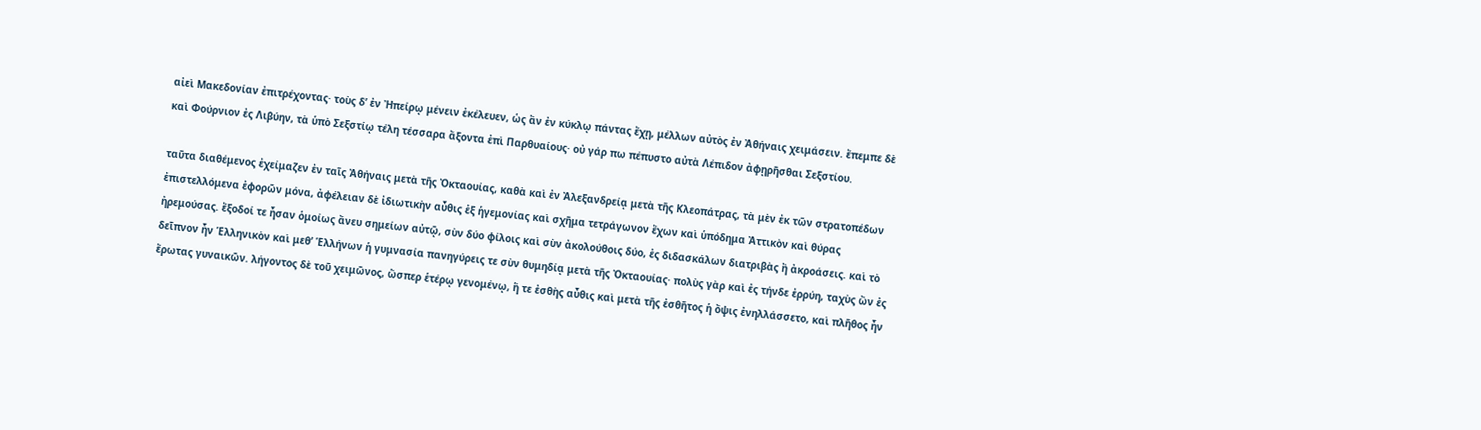αἰεὶ Μακεδονίαν ἐπιτρέχοντας· τοὺς δʼ ἐν Ἠπείρῳ μένειν ἐκέλευεν, ὡς ἂν ἐν κύκλῳ πάντας ἔχῃ, μέλλων αὐτὸς ἐν Ἀθήναις χειμάσειν. ἔπεμπε δὲ καὶ Φούρνιον ἐς Λιβύην, τὰ ὑπὸ Σεξστίῳ τέλη τέσσαρα ἄξοντα ἐπὶ Παρθυαίους· οὐ γάρ πω πέπυστο αὐτὰ Λέπιδον ἀφῃρῆσθαι Σεξστίου.

ταῦτα διαθέμενος ἐχείμαζεν ἐν ταῖς Ἀθήναις μετὰ τῆς Ὀκταουίας, καθὰ καὶ ἐν Ἀλεξανδρείᾳ μετὰ τῆς Κλεοπάτρας, τὰ μὲν ἐκ τῶν στρατοπέδων ἐπιστελλόμενα ἐφορῶν μόνα, ἀφέλειαν δὲ ἰδιωτικὴν αὖθις ἐξ ἡγεμονίας καὶ σχῆμα τετράγωνον ἔχων καὶ ὑπόδημα Ἀττικὸν καὶ θύρας ἠρεμούσας. ἔξοδοί τε ἦσαν ὁμοίως ἄνευ σημείων αὐτῷ, σὺν δύο φίλοις καὶ σὺν ἀκολούθοις δύο, ἐς διδασκάλων διατριβὰς ἢ ἀκροάσεις. καὶ τὸ δεῖπνον ἦν Ἑλληνικὸν καὶ μεθʼ Ἑλλήνων ἡ γυμνασία πανηγύρεις τε σὺν θυμηδίᾳ μετὰ τῆς Ὀκταουίας· πολὺς γὰρ καὶ ἐς τήνδε ἐρρύη, ταχὺς ὢν ἐς ἔρωτας γυναικῶν. λήγοντος δὲ τοῦ χειμῶνος, ὥσπερ ἑτέρῳ γενομένῳ, ἥ τε ἐσθὴς αὖθις καὶ μετὰ τῆς ἐσθῆτος ἡ ὄψις ἐνηλλάσσετο, καὶ πλῆθος ἦν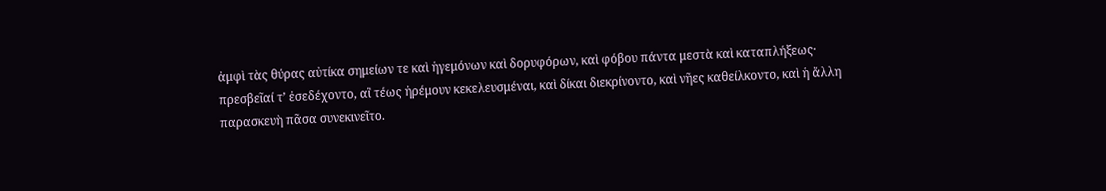ἀμφὶ τὰς θύρας αὐτίκα σημείων τε καὶ ἡγεμόνων καὶ δορυφόρων, καὶ φόβου πάντα μεστὰ καὶ καταπλήξεως· πρεσβεῖαί τʼ ἐσεδέχοντο, αἳ τέως ἠρέμουν κεκελευσμέναι, καὶ δίκαι διεκρίνοντο, καὶ νῆες καθείλκοντο, καὶ ἡ ἄλλη παρασκευὴ πᾶσα συνεκινεῖτο.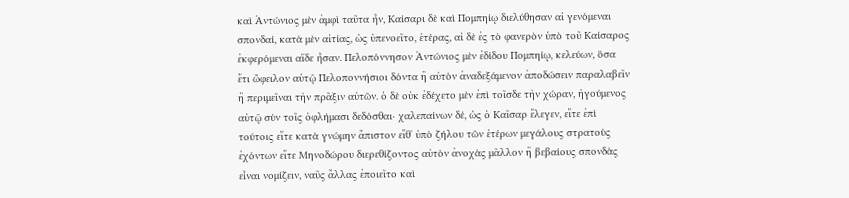καὶ Ἀντώνιος μὲν ἀμφὶ ταῦτα ἦν, Καίσαρι δὲ καὶ Πομπηίῳ διελύθησαν αἱ γενόμεναι σπονδαί, κατὰ μὲν αἰτίας, ὡς ὑπενοεῖτο, ἑτέρας, αἱ δὲ ἐς τὸ φανερὸν ὑπὸ τοῦ Καίσαρος ἐκφερόμεναι αἵδε ἦσαν. Πελοπόννησον Ἀντώνιος μὲν ἐδίδου Πομπηίῳ, κελεύων, ὅσα ἔτι ὤφειλον αὑτῷ Πελοποννήσιοι δόντα ἢ αὐτὸν ἀναδεξάμενον ἀποδώσειν παραλαβεῖν ἢ περιμεῖναι τὴν πρᾶξιν αὐτῶν. ὁ δὲ οὐκ ἐδέχετο μὲν ἐπὶ τοῖσδε τὴν χώραν, ἡγούμενος αὑτῷ σὺν τοῖς ὀφλήμασι δεδόσθαι· χαλεπαίνων δέ, ὡς ὁ Καῖσαρ ἔλεγεν, εἴτε ἐπὶ τούτοις εἴτε κατὰ γνώμην ἄπιστον εἴθʼ ὑπὸ ζήλου τῶν ἑτέρων μεγάλους στρατοὺς ἐχόντων εἴτε Μηνοδώρου διερεθίζοντος αὐτὸν ἀνοχὰς μᾶλλον ἢ βεβαίους σπονδὰς εἶναι νομίζειν, ναῦς ἄλλας ἐποιεῖτο καὶ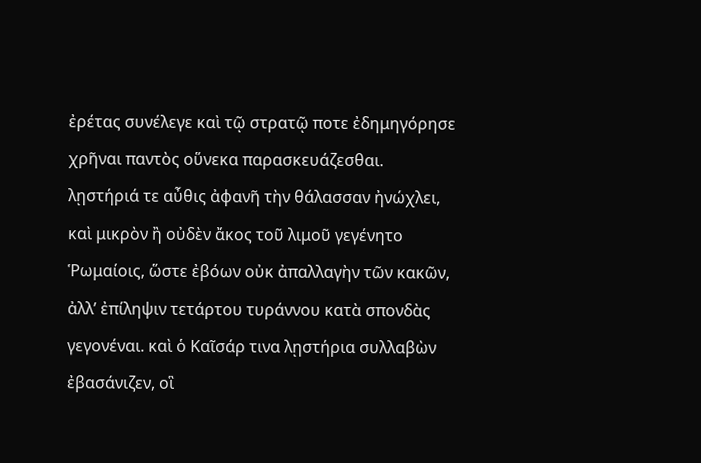ἐρέτας συνέλεγε καὶ τῷ στρατῷ ποτε ἐδημηγόρησε χρῆναι παντὸς οὕνεκα παρασκευάζεσθαι. λῃστήριά τε αὖθις ἀφανῆ τὴν θάλασσαν ἠνώχλει, καὶ μικρὸν ἢ οὐδὲν ἄκος τοῦ λιμοῦ γεγένητο Ῥωμαίοις, ὥστε ἐβόων οὐκ ἀπαλλαγὴν τῶν κακῶν, ἀλλʼ ἐπίληψιν τετάρτου τυράννου κατὰ σπονδὰς γεγονέναι. καὶ ὁ Καῖσάρ τινα λῃστήρια συλλαβὼν ἐβασάνιζεν, οἳ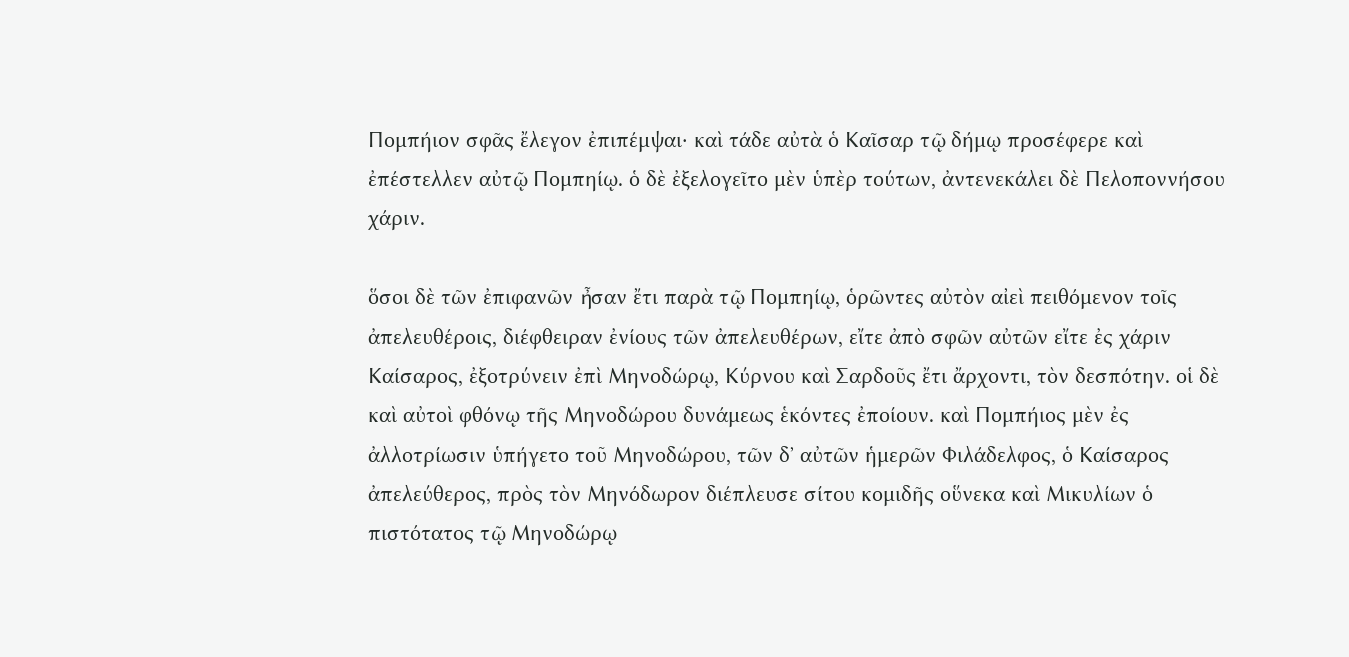Πομπήιον σφᾶς ἔλεγον ἐπιπέμψαι· καὶ τάδε αὐτὰ ὁ Καῖσαρ τῷ δήμῳ προσέφερε καὶ ἐπέστελλεν αὐτῷ Πομπηίῳ. ὁ δὲ ἐξελογεῖτο μὲν ὑπὲρ τούτων, ἀντενεκάλει δὲ Πελοποννήσου χάριν.

ὅσοι δὲ τῶν ἐπιφανῶν ἦσαν ἔτι παρὰ τῷ Πομπηίῳ, ὁρῶντες αὐτὸν αἰεὶ πειθόμενον τοῖς ἀπελευθέροις, διέφθειραν ἐνίους τῶν ἀπελευθέρων, εἴτε ἀπὸ σφῶν αὐτῶν εἴτε ἐς χάριν Καίσαρος, ἐξοτρύνειν ἐπὶ Μηνοδώρῳ, Κύρνου καὶ Σαρδοῦς ἔτι ἄρχοντι, τὸν δεσπότην. οἱ δὲ καὶ αὐτοὶ φθόνῳ τῆς Μηνοδώρου δυνάμεως ἑκόντες ἐποίουν. καὶ Πομπήιος μὲν ἐς ἀλλοτρίωσιν ὑπήγετο τοῦ Μηνοδώρου, τῶν δʼ αὐτῶν ἡμερῶν Φιλάδελφος, ὁ Καίσαρος ἀπελεύθερος, πρὸς τὸν Μηνόδωρον διέπλευσε σίτου κομιδῆς οὕνεκα καὶ Μικυλίων ὁ πιστότατος τῷ Μηνοδώρῳ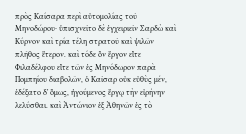πρὸς Καίσαρα περὶ αὐτομολίας τοῦ Μηνοδώρου· ὑπισχνεῖτο δὲ ἐγχειριεῖν Σαρδὼ καὶ Κύρνον καὶ τρία τέλη στρατοῦ καὶ ψιλῶν πλῆθος ἕτερον. καὶ τόδε ὂν ἔργον εἴτε Φιλαδέλφου εἴτε τῶν ἐς Μηνόδωρον παρὰ Πομπηίου διαβολῶν, ὁ Καῖσαρ οὐκ εὐθὺς μέν, ἐδέξατο δʼ ὅμως, ἡγούμενος ἔργῳ τὴν εἰρήνην λελύσθαι. καὶ Ἀντώνιον ἐξ Ἀθηνῶν ἐς τὸ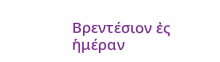Βρεντέσιον ἐς ἡμέραν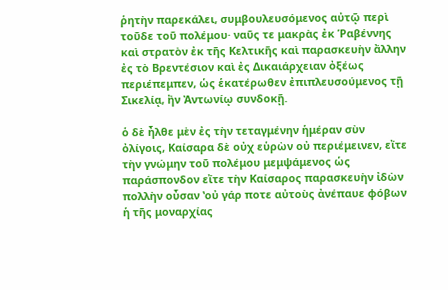ῥητὴν παρεκάλει, συμβουλευσόμενος αὐτῷ περὶ τοῦδε τοῦ πολέμου· ναῦς τε μακρὰς ἐκ Ῥαβέννης καὶ στρατὸν ἐκ τῆς Κελτικῆς καὶ παρασκευὴν ἄλλην ἐς τὸ Βρεντέσιον καὶ ἐς Δικαιάρχειαν ὀξέως περιέπεμπεν, ὡς ἑκατέρωθεν ἐπιπλευσούμενος τῇ Σικελίᾳ, ἢν Ἀντωνίῳ συνδοκῇ.

ὁ δὲ ἦλθε μὲν ἐς τὴν τεταγμένην ἡμέραν σὺν ὀλίγοις, Καίσαρα δὲ οὐχ εὑρὼν οὐ περιέμεινεν, εἴτε τὴν γνώμην τοῦ πολέμου μεμψάμενος ὡς παράσπονδον εἴτε τὴν Καίσαρος παρασκευὴν ἰδὼν πολλὴν οὖσαν ʽοὐ γάρ ποτε αὐτοὺς ἀνέπαυε φόβων ἡ τῆς μοναρχίας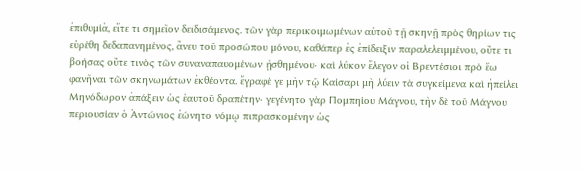ἐπιθυμίἀ, εἴτε τι σημεῖον δειδισάμενος. τῶν γὰρ περικοιμωμένων αὐτοῦ τῇ σκηνῇ πρὸς θηρίων τις εὑρέθη δεδαπανημένος, ἄνευ τοῦ προσώπου μόνου, καθάπερ ἐς ἐπίδειξιν παραλελειμμένου, οὔτε τι βοήσας οὔτε τινὸς τῶν συναναπαυομένων ᾐσθημένου· καὶ λύκον ἔλεγον οἱ Βρεντέσιοι πρὸ ἕω φανῆναι τῶν σκηνωμάτων ἐκθέοντα. ἔγραφέ γε μὴν τῷ Καίσαρι μὴ λύειν τὰ συγκείμενα καὶ ἠπείλει Μηνόδωρον ἀπάξειν ὡς ἑαυτοῦ δραπέτην· γεγένητο γὰρ Πομπηίου Μάγνου, τὴν δὲ τοῦ Μάγνου περιουσίαν ὁ Ἀντώνιος ἐώνητο νόμῳ πιπρασκομένην ὡς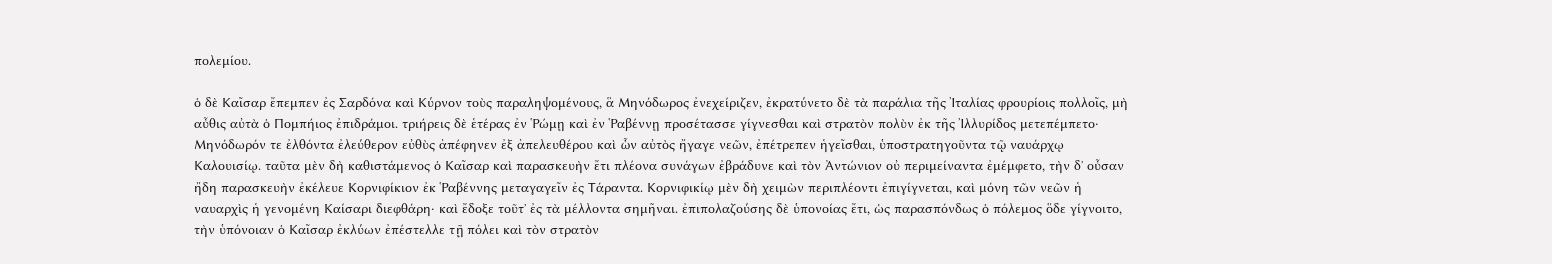πολεμίου.

ὁ δὲ Καῖσαρ ἔπεμπεν ἐς Σαρδόνα καὶ Κύρνον τοὺς παραληψομένους, ἃ Μηνόδωρος ἐνεχείριζεν, ἐκρατύνετο δὲ τὰ παράλια τῆς Ἰταλίας φρουρίοις πολλοῖς, μὴ αὖθις αὐτὰ ὁ Πομπήιος ἐπιδράμοι. τριήρεις δὲ ἑτέρας ἐν Ῥώμῃ καὶ ἐν Ῥαβέννῃ προσέτασσε γίγνεσθαι καὶ στρατὸν πολὺν ἐκ τῆς Ἰλλυρίδος μετεπέμπετο· Μηνόδωρόν τε ἐλθόντα ἐλεύθερον εὐθὺς ἀπέφηνεν ἐξ ἀπελευθέρου καὶ ὧν αὐτὸς ἤγαγε νεῶν, ἐπέτρεπεν ἡγεῖσθαι, ὑποστρατηγοῦντα τῷ ναυάρχῳ Καλουισίῳ. ταῦτα μὲν δὴ καθιστάμενος ὁ Καῖσαρ καὶ παρασκευὴν ἔτι πλέονα συνάγων ἐβράδυνε καὶ τὸν Ἀντώνιον οὐ περιμείναντα ἐμέμφετο, τὴν δʼ οὖσαν ἤδη παρασκευὴν ἐκέλευε Κορνιφίκιον ἐκ Ῥαβέννης μεταγαγεῖν ἐς Τάραντα. Κορνιφικίῳ μὲν δὴ χειμὼν περιπλέοντι ἐπιγίγνεται, καὶ μόνη τῶν νεῶν ἡ ναυαρχὶς ἡ γενομένη Καίσαρι διεφθάρη· καὶ ἔδοξε τοῦτʼ ἐς τὰ μέλλοντα σημῆναι. ἐπιπολαζούσης δὲ ὑπονοίας ἔτι, ὡς παρασπόνδως ὁ πόλεμος ὅδε γίγνοιτο, τὴν ὑπόνοιαν ὁ Καῖσαρ ἐκλύων ἐπέστελλε τῇ πόλει καὶ τὸν στρατὸν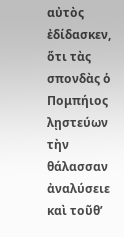αὐτὸς ἐδίδασκεν, ὅτι τὰς σπονδὰς ὁ Πομπήιος λῃστεύων τὴν θάλασσαν ἀναλύσειε καὶ τοῦθʼ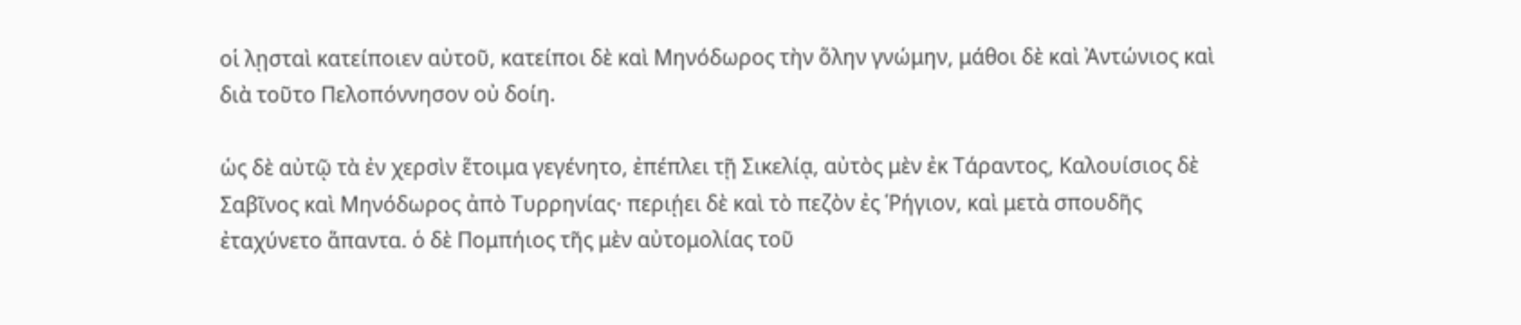οἱ λῃσταὶ κατείποιεν αὐτοῦ, κατείποι δὲ καὶ Μηνόδωρος τὴν ὅλην γνώμην, μάθοι δὲ καὶ Ἀντώνιος καὶ διὰ τοῦτο Πελοπόννησον οὐ δοίη.

ὡς δὲ αὐτῷ τὰ ἐν χερσὶν ἕτοιμα γεγένητο, ἐπέπλει τῇ Σικελίᾳ, αὐτὸς μὲν ἐκ Τάραντος, Καλουίσιος δὲ Σαβῖνος καὶ Μηνόδωρος ἀπὸ Τυρρηνίας· περιῄει δὲ καὶ τὸ πεζὸν ἐς Ῥήγιον, καὶ μετὰ σπουδῆς ἐταχύνετο ἅπαντα. ὁ δὲ Πομπήιος τῆς μὲν αὐτομολίας τοῦ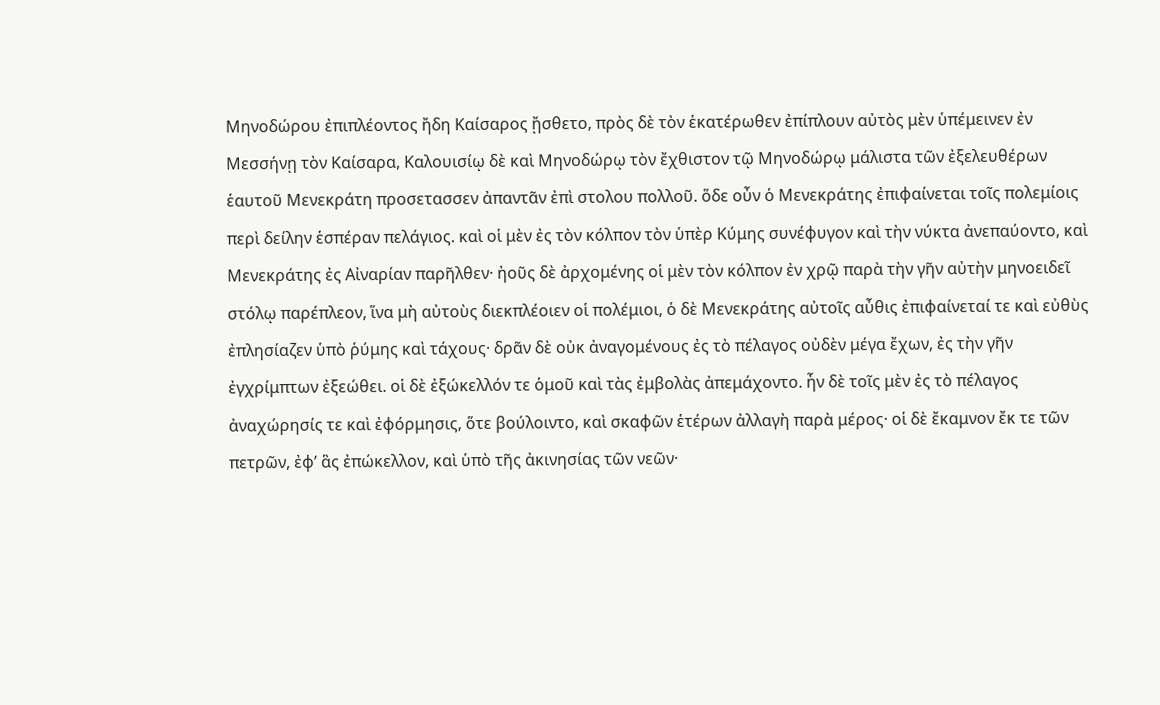Μηνοδώρου ἐπιπλέοντος ἤδη Καίσαρος ᾔσθετο, πρὸς δὲ τὸν ἑκατέρωθεν ἐπίπλουν αὐτὸς μὲν ὑπέμεινεν ἐν Μεσσήνῃ τὸν Καίσαρα, Καλουισίῳ δὲ καὶ Μηνοδώρῳ τὸν ἔχθιστον τῷ Μηνοδώρῳ μάλιστα τῶν ἐξελευθέρων ἑαυτοῦ Μενεκράτη προσετασσεν ἀπαντᾶν ἐπὶ στολου πολλοῦ. ὅδε οὖν ὁ Μενεκράτης ἐπιφαίνεται τοῖς πολεμίοις περὶ δείλην ἑσπέραν πελάγιος. καὶ οἱ μὲν ἐς τὸν κόλπον τὸν ὑπὲρ Κύμης συνέφυγον καὶ τὴν νύκτα ἀνεπαύοντο, καὶ Μενεκράτης ἐς Αἰναρίαν παρῆλθεν· ἠοῦς δὲ ἀρχομένης οἱ μὲν τὸν κόλπον ἐν χρῷ παρὰ τὴν γῆν αὐτὴν μηνοειδεῖ στόλῳ παρέπλεον, ἵνα μὴ αὐτοὺς διεκπλέοιεν οἱ πολέμιοι, ὁ δὲ Μενεκράτης αὐτοῖς αὖθις ἐπιφαίνεταί τε καὶ εὐθὺς ἐπλησίαζεν ὑπὸ ῥύμης καὶ τάχους· δρᾶν δὲ οὐκ ἀναγομένους ἐς τὸ πέλαγος οὐδὲν μέγα ἔχων, ἐς τὴν γῆν ἐγχρίμπτων ἐξεώθει. οἱ δὲ ἐξώκελλόν τε ὁμοῦ καὶ τὰς ἐμβολὰς ἀπεμάχοντο. ἦν δὲ τοῖς μὲν ἐς τὸ πέλαγος ἀναχώρησίς τε καὶ ἐφόρμησις, ὅτε βούλοιντο, καὶ σκαφῶν ἑτέρων ἀλλαγὴ παρὰ μέρος· οἱ δὲ ἔκαμνον ἔκ τε τῶν πετρῶν, ἐφʼ ἃς ἐπώκελλον, καὶ ὑπὸ τῆς ἀκινησίας τῶν νεῶν·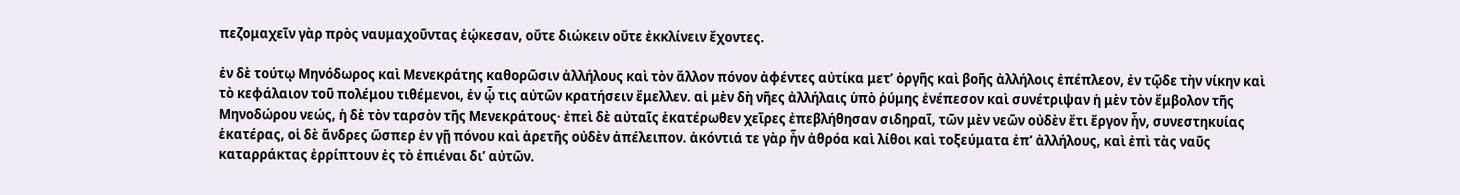πεζομαχεῖν γὰρ πρὸς ναυμαχοῦντας ἐῴκεσαν, οὔτε διώκειν οὔτε ἐκκλίνειν ἔχοντες.

ἐν δὲ τούτῳ Μηνόδωρος καὶ Μενεκράτης καθορῶσιν ἀλλήλους καὶ τὸν ἄλλον πόνον ἀφέντες αὐτίκα μετʼ ὀργῆς καὶ βοῆς ἀλλήλοις ἐπέπλεον, ἐν τῷδε τὴν νίκην καὶ τὸ κεφάλαιον τοῦ πολέμου τιθέμενοι, ἐν ᾧ τις αὐτῶν κρατήσειν ἔμελλεν. αἱ μὲν δὴ νῆες ἀλλήλαις ὑπὸ ῥύμης ἐνέπεσον καὶ συνέτριψαν ἡ μὲν τὸν ἔμβολον τῆς Μηνοδώρου νεώς, ἡ δὲ τὸν ταρσὸν τῆς Μενεκράτους· ἐπεὶ δὲ αὐταῖς ἑκατέρωθεν χεῖρες ἐπεβλήθησαν σιδηραῖ, τῶν μὲν νεῶν οὐδὲν ἔτι ἔργον ἦν, συνεστηκυίας ἑκατέρας, οἱ δὲ ἄνδρες ὥσπερ ἐν γῇ πόνου καὶ ἀρετῆς οὐδὲν ἀπέλειπον. ἀκόντιά τε γὰρ ἦν ἀθρόα καὶ λίθοι καὶ τοξεύματα ἐπʼ ἀλλήλους, καὶ ἐπὶ τὰς ναῦς καταρράκτας ἐρρίπτουν ἐς τὸ ἐπιέναι διʼ αὐτῶν.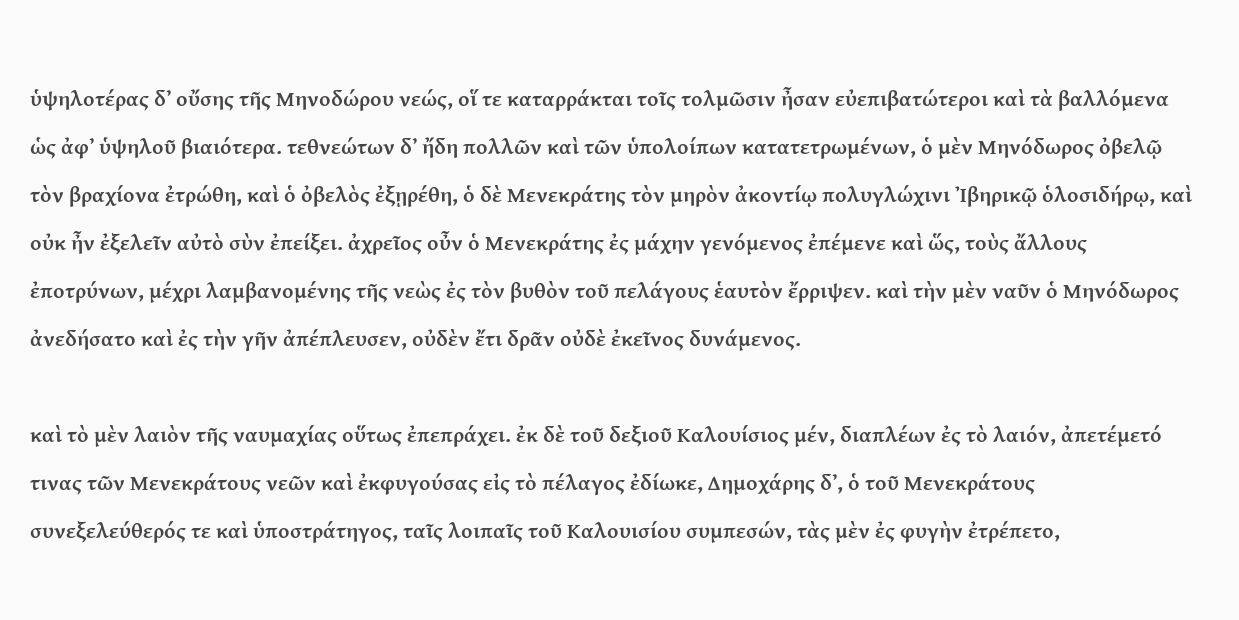ὑψηλοτέρας δʼ οὔσης τῆς Μηνοδώρου νεώς, οἵ τε καταρράκται τοῖς τολμῶσιν ἦσαν εὐεπιβατώτεροι καὶ τὰ βαλλόμενα ὡς ἀφʼ ὑψηλοῦ βιαιότερα. τεθνεώτων δʼ ἤδη πολλῶν καὶ τῶν ὑπολοίπων κατατετρωμένων, ὁ μὲν Μηνόδωρος ὀβελῷ τὸν βραχίονα ἐτρώθη, καὶ ὁ ὀβελὸς ἐξῃρέθη, ὁ δὲ Μενεκράτης τὸν μηρὸν ἀκοντίῳ πολυγλώχινι Ἰβηρικῷ ὁλοσιδήρῳ, καὶ οὐκ ἦν ἐξελεῖν αὐτὸ σὺν ἐπείξει. ἀχρεῖος οὖν ὁ Μενεκράτης ἐς μάχην γενόμενος ἐπέμενε καὶ ὥς, τοὺς ἄλλους ἐποτρύνων, μέχρι λαμβανομένης τῆς νεὼς ἐς τὸν βυθὸν τοῦ πελάγους ἑαυτὸν ἔρριψεν. καὶ τὴν μὲν ναῦν ὁ Μηνόδωρος ἀνεδήσατο καὶ ἐς τὴν γῆν ἀπέπλευσεν, οὐδὲν ἔτι δρᾶν οὐδὲ ἐκεῖνος δυνάμενος.

καὶ τὸ μὲν λαιὸν τῆς ναυμαχίας οὕτως ἐπεπράχει. ἐκ δὲ τοῦ δεξιοῦ Καλουίσιος μέν, διαπλέων ἐς τὸ λαιόν, ἀπετέμετό τινας τῶν Μενεκράτους νεῶν καὶ ἐκφυγούσας εἰς τὸ πέλαγος ἐδίωκε, Δημοχάρης δʼ, ὁ τοῦ Μενεκράτους συνεξελεύθερός τε καὶ ὑποστράτηγος, ταῖς λοιπαῖς τοῦ Καλουισίου συμπεσών, τὰς μὲν ἐς φυγὴν ἐτρέπετο,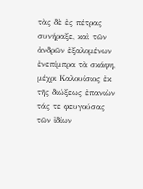τὰς δὲ ἐς πέτρας συνήραξε, καὶ τῶν ἀνδρῶν ἐξαλομένων ἐνεπίμπρα τὰ σκάφη, μέχρι Καλουίσιος ἐκ τῆς διώξεως ἐπανιὼν τάς τε φευγούσας τῶν ἰδίων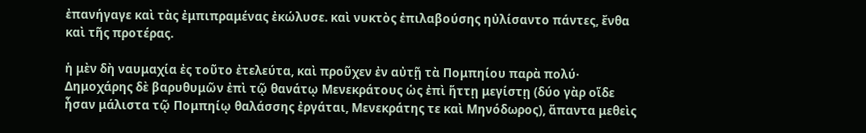ἐπανήγαγε καὶ τὰς ἐμπιπραμένας ἐκώλυσε. καὶ νυκτὸς ἐπιλαβούσης ηὐλίσαντο πάντες, ἔνθα καὶ τῆς προτέρας.

ἡ μὲν δὴ ναυμαχία ἐς τοῦτο ἐτελεύτα, καὶ προῦχεν ἐν αὐτῇ τὰ Πομπηίου παρὰ πολύ· Δημοχάρης δὲ βαρυθυμῶν ἐπὶ τῷ θανάτῳ Μενεκράτους ὡς ἐπὶ ἥττῃ μεγίστῃ (δύο γὰρ οἵδε ἦσαν μάλιστα τῷ Πομπηίῳ θαλάσσης ἐργάται, Μενεκράτης τε καὶ Μηνόδωρος), ἅπαντα μεθεὶς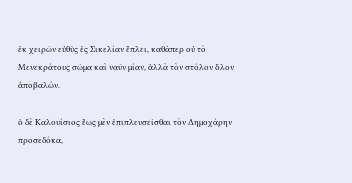ἐκ χειρῶν εὐθὺς ἐς Σικελίαν ἔπλει, καθάπερ οὐ τὸ Μενεκράτους σῶμα καὶ ναῦν μίαν, ἀλλὰ τὸν στόλον ὅλον ἀποβαλών.

ὁ δὲ Καλουίσιος ἕως μὲν ἐπιπλευσεῖσθαι τὸν Δημοχάρην προσεδόκα,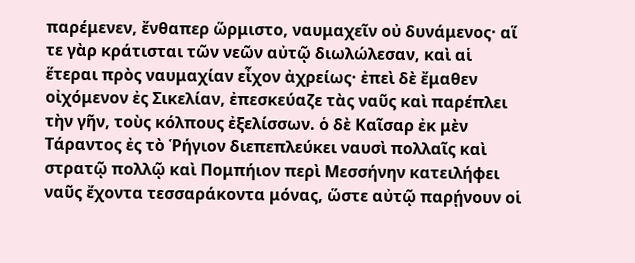παρέμενεν, ἔνθαπερ ὥρμιστο, ναυμαχεῖν οὐ δυνάμενος· αἵ τε γὰρ κράτισται τῶν νεῶν αὐτῷ διωλώλεσαν, καὶ αἱ ἕτεραι πρὸς ναυμαχίαν εἶχον ἀχρείως· ἐπεὶ δὲ ἔμαθεν οἰχόμενον ἐς Σικελίαν, ἐπεσκεύαζε τὰς ναῦς καὶ παρέπλει τὴν γῆν, τοὺς κόλπους ἐξελίσσων. ὁ δὲ Καῖσαρ ἐκ μὲν Τάραντος ἐς τὸ Ῥήγιον διεπεπλεύκει ναυσὶ πολλαῖς καὶ στρατῷ πολλῷ καὶ Πομπήιον περὶ Μεσσήνην κατειλήφει ναῦς ἔχοντα τεσσαράκοντα μόνας, ὥστε αὐτῷ παρῄνουν οἱ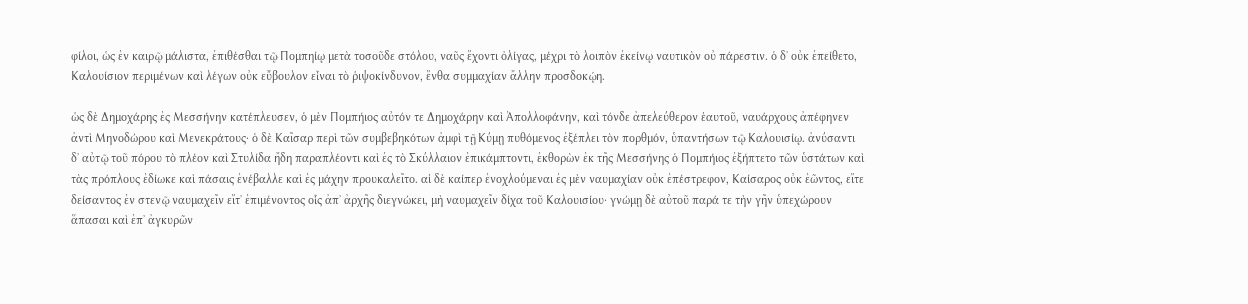φίλοι, ὡς ἐν καιρῷ μάλιστα, ἐπιθέσθαι τῷ Πομπηίῳ μετὰ τοσοῦδε στόλου, ναῦς ἔχοντι ὀλίγας, μέχρι τὸ λοιπὸν ἐκείνῳ ναυτικὸν οὐ πάρεστιν. ὁ δʼ οὐκ ἐπείθετο, Καλουίσιον περιμένων καὶ λέγων οὐκ εὔβουλον εἶναι τὸ ῥιψοκίνδυνον, ἔνθα συμμαχίαν ἄλλην προσδοκῴη.

ὡς δὲ Δημοχάρης ἐς Μεσσήνην κατέπλευσεν, ὁ μὲν Πομπήιος αὐτόν τε Δημοχάρην καὶ Ἀπολλοφάνην, καὶ τόνδε ἀπελεύθερον ἑαυτοῦ, ναυάρχους ἀπέφηνεν ἀντὶ Μηνοδώρου καὶ Μενεκράτους· ὁ δὲ Καῖσαρ περὶ τῶν συμβεβηκότων ἀμφὶ τῇ Κύμῃ πυθόμενος ἐξέπλει τὸν πορθμόν, ὑπαντήσων τῷ Καλουισίῳ. ἀνύσαντι δʼ αὐτῷ τοῦ πόρου τὸ πλέον καὶ Στυλίδα ἤδη παραπλέοντι καὶ ἐς τὸ Σκύλλαιον ἐπικάμπτοντι, ἐκθορὼν ἐκ τῆς Μεσσήνης ὁ Πομπήιος ἐξήπτετο τῶν ὑστάτων καὶ τὰς πρόπλους ἐδίωκε καὶ πάσαις ἐνέβαλλε καὶ ἐς μάχην προυκαλεῖτο. αἱ δὲ καίπερ ἐνοχλούμεναι ἐς μὲν ναυμαχίαν οὐκ ἐπέστρεφον, Καίσαρος οὐκ ἐῶντος, εἴτε δείσαντος ἐν στενῷ ναυμαχεῖν εἴτʼ ἐπιμένοντος οἷς ἀπʼ ἀρχῆς διεγνώκει, μὴ ναυμαχεῖν δίχα τοῦ Καλουισίου· γνώμῃ δὲ αὐτοῦ παρά τε τὴν γῆν ὑπεχώρουν ἅπασαι καὶ ἐπʼ ἀγκυρῶν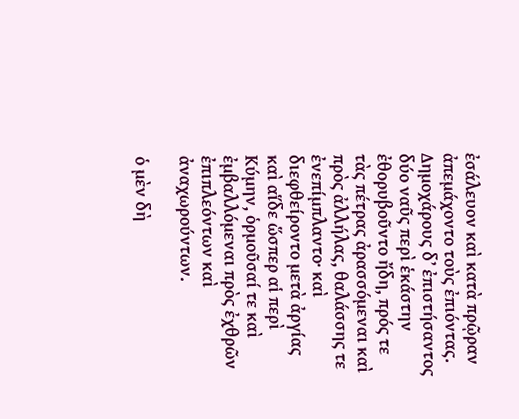ἐσάλευον καὶ κατὰ πρῷραν ἀπεμάχοντο τοὺς ἐπιόντας. Δημοχάρους δʼ ἐπιστήσαντος δύο ναῦς περὶ ἑκάστην ἐθορυβοῦντο ἤδη, πρός τε τὰς πέτρας ἀρασσόμεναι καὶ πρὸς ἀλλήλας, θαλάσσης τε ἐνεπίμπλαντο· καὶ διεφθείροντο μετὰ ἀργίας καὶ αἵδε ὥσπερ αἱ περὶ Κύμην, ὁρμοῦσαί τε καὶ ἐμβαλλόμεναι πρὸς ἐχθρῶν ἐπιπλεόντων καὶ ἀναχωρούντων.

ὁ μὲν δὴ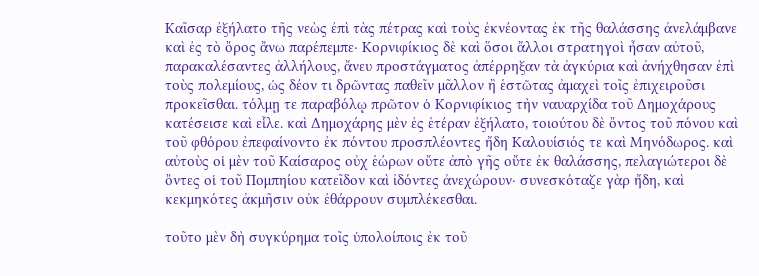Καῖσαρ ἐξήλατο τῆς νεὼς ἐπὶ τὰς πέτρας καὶ τοὺς ἐκνέοντας ἐκ τῆς θαλάσσης ἀνελάμβανε καὶ ἐς τὸ ὄρος ἄνω παρέπεμπε· Κορνιφίκιος δὲ καὶ ὅσοι ἄλλοι στρατηγοὶ ἦσαν αὐτοῦ, παρακαλέσαντες ἀλλήλους, ἄνευ προστάγματος ἀπέρρηξαν τὰ ἀγκύρια καὶ ἀνήχθησαν ἐπὶ τοὺς πολεμίους, ὡς δέον τι δρῶντας παθεῖν μᾶλλον ἢ ἑστῶτας ἀμαχεὶ τοῖς ἐπιχειροῦσι προκεῖσθαι. τόλμῃ τε παραβόλῳ πρῶτον ὁ Κορνιφίκιος τὴν ναυαρχίδα τοῦ Δημοχάρους κατέσεισε καὶ εἷλε. καὶ Δημοχάρης μὲν ἐς ἑτέραν ἐξήλατο, τοιούτου δὲ ὄντος τοῦ πόνου καὶ τοῦ φθόρου ἐπεφαίνοντο ἐκ πόντου προσπλέοντες ἤδη Καλουίσιός τε καὶ Μηνόδωρος. καὶ αὐτοὺς οἱ μὲν τοῦ Καίσαρος οὐχ ἑώρων οὔτε ἀπὸ γῆς οὔτε ἐκ θαλάσσης, πελαγιώτεροι δὲ ὄντες οἱ τοῦ Πομπηίου κατεῖδον καὶ ἰδόντες ἀνεχώρουν· συνεσκόταζε γὰρ ἤδη, καὶ κεκμηκότες ἀκμῆσιν οὐκ ἐθάρρουν συμπλέκεσθαι.

τοῦτο μὲν δὴ συγκύρημα τοῖς ὑπολοίποις ἐκ τοῦ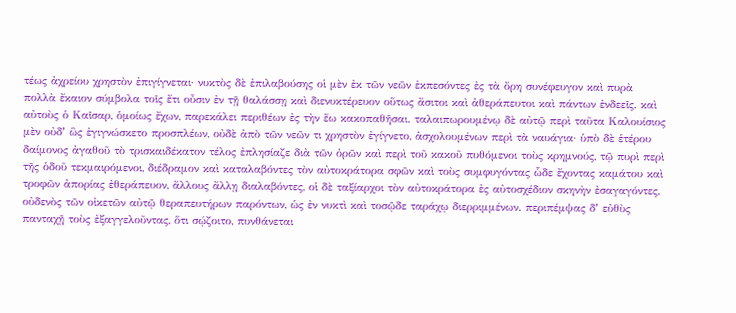τέως ἀχρείου χρηστὸν ἐπιγίγνεται· νυκτὸς δὲ ἐπιλαβούσης οἱ μὲν ἐκ τῶν νεῶν ἐκπεσόντες ἐς τὰ ὄρη συνέφευγον καὶ πυρὰ πολλὰ ἔκαιον σύμβολα τοῖς ἔτι οὖσιν ἐν τῇ θαλάσσῃ καὶ διενυκτέρευον οὕτως ἄσιτοι καὶ ἀθεράπευτοι καὶ πάντων ἐνδεεῖς. καὶ αὐτοὺς ὁ Καῖσαρ, ὁμοίως ἔχων, παρεκάλει περιθέων ἐς τὴν ἕω κακοπαθῆσαι. ταλαιπωρουμένῳ δὲ αὐτῷ περὶ ταῦτα Καλουίσιος μὲν οὐδʼ ὣς ἐγιγνώσκετο προσπλέων, οὐδὲ ἀπὸ τῶν νεῶν τι χρηστὸν ἐγίγνετο, ἀσχολουμένων περὶ τὰ ναυάγια· ὑπὸ δὲ ἑτέρου δαίμονος ἀγαθοῦ τὸ τρισκαιδέκατον τέλος ἐπλησίαζε διὰ τῶν ὀρῶν καὶ περὶ τοῦ κακοῦ πυθόμενοι τοὺς κρημνούς, τῷ πυρὶ περὶ τῆς ὁδοῦ τεκμαιρόμενοι, διέδραμον καὶ καταλαβόντες τὸν αὐτοκράτορα σφῶν καὶ τοὺς συμφυγόντας ὧδε ἔχοντας καμάτου καὶ τροφῶν ἀπορίας ἐθεράπευον, ἄλλους ἄλλῃ διαλαβόντες, οἱ δὲ ταξίαρχοι τὸν αὐτοκράτορα ἐς αὐτοσχέδιον σκηνὴν ἐσαγαγόντες, οὐδενὸς τῶν οἰκετῶν αὐτῷ θεραπευτήρων παρόντων, ὡς ἐν νυκτὶ καὶ τοσῷδε ταράχῳ διερριμμένων. περιπέμψας δʼ εὐθὺς πανταχῇ τοὺς ἐξαγγελοῦντας, ὅτι σῴζοιτο, πυνθάνεται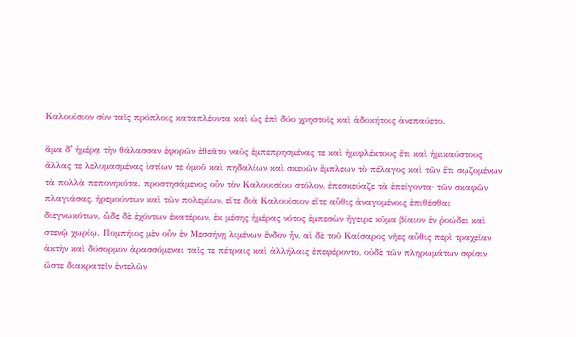Καλουίσιον σὺν ταῖς πρόπλοις καταπλέοντα καὶ ὡς ἐπὶ δύο χρηστοῖς καὶ ἀδοκήτοις ἀνεπαύετο.

ἅμα δʼ ἡμέρᾳ τὴν θάλασσαν ἐφορῶν ἐθεᾶτο ναῦς ἐμπεπρησμένας τε καὶ ἡμιφλέκτους ἔτι καὶ ἡμικαύστους ἄλλας τε λελυμασμένας ἱστίων τε ὁμοῦ καὶ πηδαλίων καὶ σκευῶν ἔμπλεων τὸ πέλαγος καὶ τῶν ἔτι σῳζομένων τὰ πολλὰ πεπονηκότα. προστησάμενος οὖν τὸν Καλουισίου στόλον, ἐπεσκεύαζε τὰ ἐπείγοντα· τῶν σκαφῶν πλαγιάσας, ἠρεμούντων καὶ τῶν πολεμίων, εἴτε διὰ Καλουίσιον εἴτε αὖθις ἀναγομένοις ἐπιθέσθαι διεγνωκότων. ὧδε δὲ ἐχόντων ἑκατέρων, ἐκ μέσης ἡμέρας νότος ἐμπεσὼν ἤγειρε κῦμα βίαιον ἐν ῥοώδει καὶ στενῷ χωρίῳ. Πομπήιος μὲν οὖν ἐν Μεσσήνῃ λιμένων ἔνδον ἦν, αἱ δὲ τοῦ Καίσαρος νῆες αὖθις περὶ τραχεῖαν ἀκτὴν καὶ δύσορμον ἀρασσόμεναι ταῖς τε πέτραις καὶ ἀλλήλαις ἐπεφέροντο, οὐδὲ τῶν πληρωμάτων σφίσιν ὥστε διακρατεῖν ἐντελῶν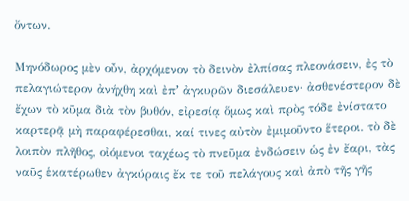ὄντων.

Μηνόδωρος μὲν οὖν, ἀρχόμενον τὸ δεινὸν ἐλπίσας πλεονάσειν, ἐς τὸ πελαγιώτερον ἀνήχθη καὶ ἐπʼ ἀγκυρῶν διεσάλευεν· ἀσθενέστερον δὲ ἔχων τὸ κῦμα διὰ τὸν βυθόν, εἰρεσίᾳ ὅμως καὶ πρὸς τόδε ἐνίστατο καρτερᾷ μὴ παραφέρεσθαι, καί τινες αὐτὸν ἐμιμοῦντο ἕτεροι. τὸ δὲ λοιπὸν πλῆθος, οἰόμενοι ταχέως τὸ πνεῦμα ἐνδώσειν ὡς ἐν ἔαρι, τὰς ναῦς ἑκατέρωθεν ἀγκύραις ἔκ τε τοῦ πελάγους καὶ ἀπὸ τῆς γῆς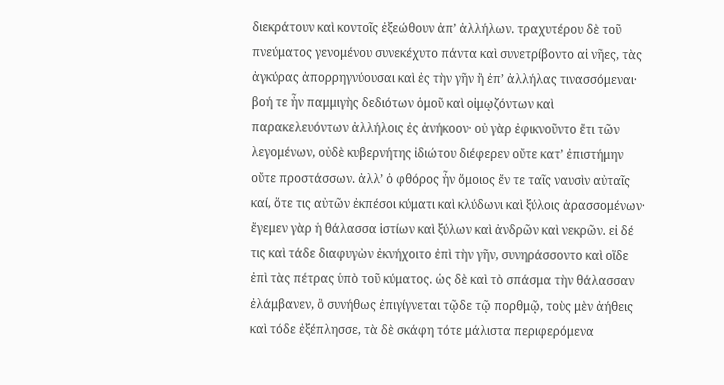διεκράτουν καὶ κοντοῖς ἐξεώθουν ἀπʼ ἀλλήλων. τραχυτέρου δὲ τοῦ πνεύματος γενομένου συνεκέχυτο πάντα καὶ συνετρίβοντο αἱ νῆες, τὰς ἀγκύρας ἀπορρηγνύουσαι καὶ ἐς τὴν γῆν ἢ ἐπʼ ἀλλήλας τινασσόμεναι· βοή τε ἦν παμμιγὴς δεδιότων ὁμοῦ καὶ οἰμῳζόντων καὶ παρακελευόντων ἀλλήλοις ἐς ἀνήκοον· οὐ γὰρ ἐφικνοῦντο ἔτι τῶν λεγομένων, οὐδὲ κυβερνήτης ἰδιώτου διέφερεν οὔτε κατʼ ἐπιστήμην οὔτε προστάσσων. ἀλλʼ ὁ φθόρος ἦν ὅμοιος ἔν τε ταῖς ναυσὶν αὐταῖς καί, ὅτε τις αὐτῶν ἐκπέσοι κύματι καὶ κλύδωνι καὶ ξύλοις ἀρασσομένων· ἔγεμεν γὰρ ἡ θάλασσα ἱστίων καὶ ξύλων καὶ ἀνδρῶν καὶ νεκρῶν. εἰ δέ τις καὶ τάδε διαφυγὼν ἐκνήχοιτο ἐπὶ τὴν γῆν, συνηράσσοντο καὶ οἵδε ἐπὶ τὰς πέτρας ὑπὸ τοῦ κύματος. ὡς δὲ καὶ τὸ σπάσμα τὴν θάλασσαν ἐλάμβανεν, ὃ συνήθως ἐπιγίγνεται τῷδε τῷ πορθμῷ, τοὺς μὲν ἀήθεις καὶ τόδε ἐξέπλησσε, τὰ δὲ σκάφη τότε μάλιστα περιφερόμενα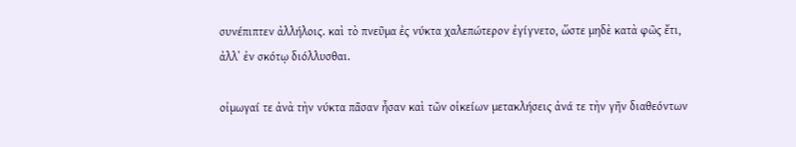συνέπιπτεν ἀλλήλοις. καὶ τὸ πνεῦμα ἐς νύκτα χαλεπώτερον ἐγίγνετο, ὥστε μηδὲ κατὰ φῶς ἔτι, ἀλλʼ ἐν σκότῳ διόλλυσθαι.

οἰμωγαί τε ἀνὰ τὴν νύκτα πᾶσαν ἦσαν καὶ τῶν οἰκείων μετακλήσεις ἀνά τε τὴν γῆν διαθεόντων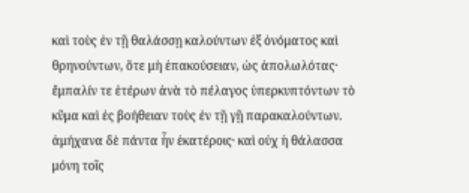καὶ τοὺς ἐν τῇ θαλάσσῃ καλούντων ἐξ ὀνόματος καὶ θρηνούντων, ὅτε μὴ ἐπακούσειαν, ὡς ἀπολωλότας· ἔμπαλίν τε ἑτέρων ἀνὰ τὸ πέλαγος ὑπερκυπτόντων τὸ κῦμα καὶ ἐς βοήθειαν τοὺς ἐν τῇ γῇ παρακαλούντων. ἀμήχανα δὲ πάντα ἦν ἑκατέροις· καὶ οὐχ ἡ θάλασσα μόνη τοῖς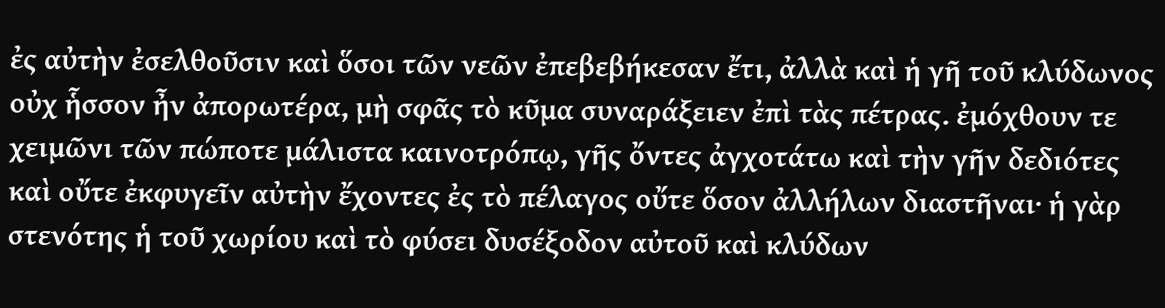ἐς αὐτὴν ἐσελθοῦσιν καὶ ὅσοι τῶν νεῶν ἐπεβεβήκεσαν ἔτι, ἀλλὰ καὶ ἡ γῆ τοῦ κλύδωνος οὐχ ἧσσον ἦν ἀπορωτέρα, μὴ σφᾶς τὸ κῦμα συναράξειεν ἐπὶ τὰς πέτρας. ἐμόχθουν τε χειμῶνι τῶν πώποτε μάλιστα καινοτρόπῳ, γῆς ὄντες ἀγχοτάτω καὶ τὴν γῆν δεδιότες καὶ οὔτε ἐκφυγεῖν αὐτὴν ἔχοντες ἐς τὸ πέλαγος οὔτε ὅσον ἀλλήλων διαστῆναι· ἡ γὰρ στενότης ἡ τοῦ χωρίου καὶ τὸ φύσει δυσέξοδον αὐτοῦ καὶ κλύδων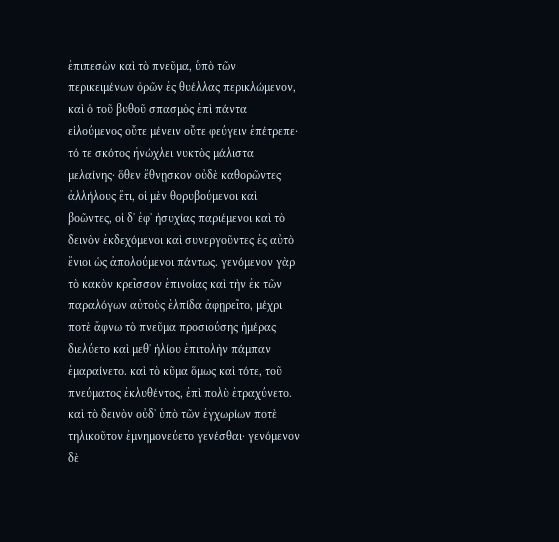ἐπιπεσὼν καὶ τὸ πνεῦμα, ὑπὸ τῶν περικειμένων ὀρῶν ἐς θυέλλας περικλώμενον, καὶ ὁ τοῦ βυθοῦ σπασμὸς ἐπὶ πάντα εἱλούμενος οὔτε μένειν οὔτε φεύγειν ἐπέτρεπε· τό τε σκότος ἠνώχλει νυκτὸς μάλιστα μελαίνης· ὅθεν ἔθνῃσκον οὐδὲ καθορῶντες ἀλλήλους ἔτι, οἱ μὲν θορυβούμενοι καὶ βοῶντες, οἱ δʼ ἐφʼ ἡσυχίας παριέμενοι καὶ τὸ δεινὸν ἐκδεχόμενοι καὶ συνεργοῦντες ἐς αὐτὸ ἔνιοι ὡς ἀπολούμενοι πάντως. γενόμενον γὰρ τὸ κακὸν κρεῖσσον ἐπινοίας καὶ τὴν ἐκ τῶν παραλόγων αὐτοὺς ἐλπίδα ἀφῃρεῖτο, μέχρι ποτὲ ἄφνω τὸ πνεῦμα προσιούσης ἡμέρας διελύετο καὶ μεθʼ ἡλίου ἐπιτολὴν πάμπαν ἐμαραίνετο. καὶ τὸ κῦμα ὅμως καὶ τότε, τοῦ πνεύματος ἐκλυθέντος, ἐπὶ πολὺ ἐτραχύνετο. καὶ τὸ δεινὸν οὐδʼ ὑπὸ τῶν ἐγχωρίων ποτὲ τηλικοῦτον ἐμνημονεύετο γενέσθαι· γενόμενον δὲ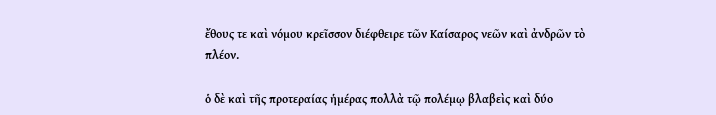ἔθους τε καὶ νόμου κρεῖσσον διέφθειρε τῶν Καίσαρος νεῶν καὶ ἀνδρῶν τὸ πλέον.

ὁ δὲ καὶ τῆς προτεραίας ἡμέρας πολλὰ τῷ πολέμῳ βλαβεὶς καὶ δύο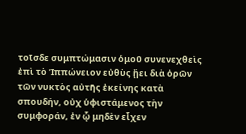τοῖσδε συμπτώμασιν ὁμοῦ συνενεχθεὶς ἐπὶ τὸ Ἱππώνειον εὐθὺς ᾔει διὰ ὀρῶν τῶν νυκτὸς αὐτῆς ἐκείνης κατὰ σπουδήν, οὐχ ὑφιστάμενος τὴν συμφοράν, ἐν ᾧ μηδὲν εἶχεν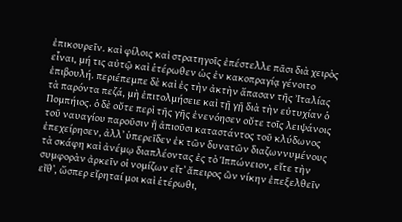ἐπικουρεῖν. καὶ φίλοις καὶ στρατηγοῖς ἐπέστελλε πᾶσι διὰ χειρὸς εἶναι, μή τις αὐτῷ καὶ ἑτέρωθεν ὡς ἐν κακοπραγίᾳ γένοιτο ἐπιβουλή. περιέπεμπε δὲ καὶ ἐς τὴν ἀκτὴν ἅπασαν τῆς Ἰταλίας τὰ παρόντα πεζά, μὴ ἐπιτολμήσειε καὶ τῇ γῇ διὰ τὴν εὐτυχίαν ὁ Πομπήιος. ὁ δὲ οὔτε περὶ τῆς γῆς ἐνενόησεν οὔτε τοῖς λειψάνοις τοῦ ναυαγίου παροῦσιν ἢ ἀπιοῦσι καταστάντος τοῦ κλύδωνος ἐπεχείρησεν, ἀλλʼ ὑπερεῖδεν ἐκ τῶν δυνατῶν διαζωννυμένους τὰ σκάφη καὶ ἀνέμῳ διαπλέοντας ἐς τὸ Ἱππώνειον, εἴτε τὴν συμφορὰν ἀρκεῖν οἱ νομίζων εἴτʼ ἄπειρος ὢν νίκην ἐπεξελθεῖν εἴθʼ, ὥσπερ εἴρηταί μοι καὶ ἑτέρωθι,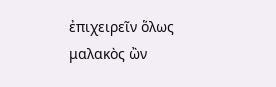ἐπιχειρεῖν ὅλως μαλακὸς ὢν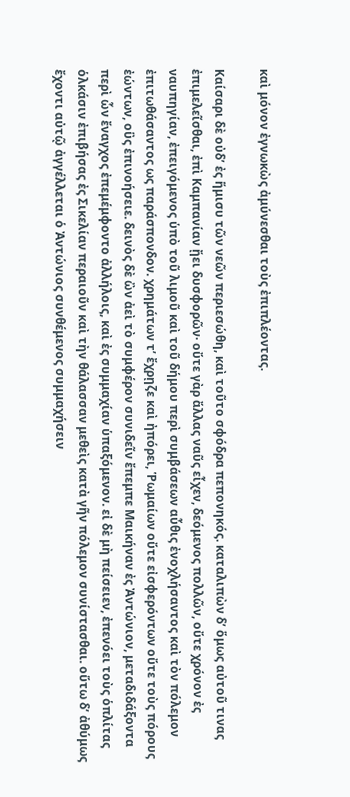καὶ μόνον ἐγνωκὼς ἀμύνεσθαι τοὺς ἐπιπλέοντας.

Καίσαρι δὲ οὐδʼ ἐς ἥμισυ τῶν νεῶν περιεσώθη, καὶ τοῦτο σφόδρα πεπονηκός. καταλιπὼν δʼ ὅμως αὐτοῦ τινας ἐπιμελεῖσθαι, ἐπὶ Καμπανίαν ᾔει δυσφορῶν· οὔτε γὰρ ἄλλας ναῦς εἶχεν, δεόμενος πολλῶν, οὔτε χρόνον ἐς ναυπηγίαν, ἐπειγόμενος ὑπὸ τοῦ λιμοῦ καὶ τοῦ δήμου περὶ συμβάσεων αὖθις ἐνοχλήσαντος καὶ τὸν πόλεμον ἐπιτωθάσαντος ως παράσπονδον. χρημάτων τʼ ἔχρῃζε καὶ ἠπόρει, Ῥωμαίων οὔτε εἰσφερόντων οὔτε τοὺς πόρους ἐώντων, οὓς ἐπινοήσειε. δεινὸς δὲ ὢν ἀεὶ τὸ συμφέρον συνιδεῖν ἔπεμπε Μαικήναν ἐς Ἀντώνιον, μεταδιδάξοντα περὶ ὧν ἔναγχος ἐπεμέμφοντο ἀλλήλοις, καὶ ἐς συμμαχίαν ὑπαξόμενον. εἰ δὲ μὴ πείσειεν, ἐπενόει τοὺς ὁπλίτας ὁλκάσιν ἐπιβήσας ἐς Σικελίαν περαιοῦν καὶ τὴν θάλασσαν μεθεὶς κατὰ γῆν πόλεμον συνίστασθαι. οὕτω δʼ ἀθύμως ἔχοντι αὐτῷ ἀγγέλλεται ὁ Ἀντώνιος συνθέμενος συμμαχήσειν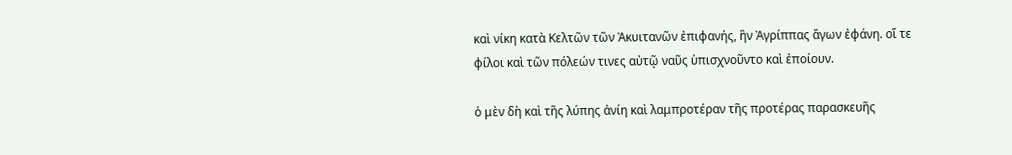καὶ νίκη κατὰ Κελτῶν τῶν Ἀκυιτανῶν ἐπιφανής, ἣν Ἀγρίππας ἄγων ἐφάνη. οἵ τε φίλοι καὶ τῶν πόλεών τινες αὐτῷ ναῦς ὑπισχνοῦντο καὶ ἐποίουν.

ὁ μὲν δὴ καὶ τῆς λύπης ἀνίη καὶ λαμπροτέραν τῆς προτέρας παρασκευῆς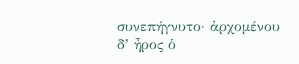συνεπήγνυτο· ἀρχομένου δʼ ἦρος ὁ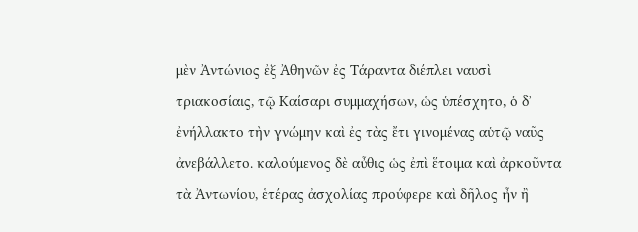μὲν Ἀντώνιος ἐξ Ἀθηνῶν ἐς Τάραντα διέπλει ναυσὶ τριακοσίαις, τῷ Καίσαρι συμμαχήσων, ὡς ὑπέσχητο, ὁ δʼ ἐνήλλακτο τὴν γνώμην καὶ ἐς τὰς ἔτι γινομένας αὑτῷ ναῦς ἀνεβάλλετο. καλούμενος δὲ αὖθις ὡς ἐπὶ ἕτοιμα καὶ ἀρκοῦντα τὰ Ἀντωνίου, ἑτέρας ἀσχολίας προύφερε καὶ δῆλος ἦν ἢ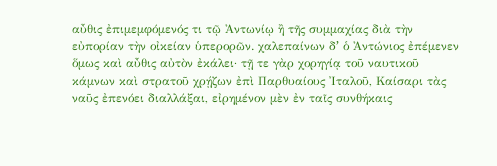αὖθις ἐπιμεμφόμενός τι τῷ Ἀντωνίῳ ἢ τῆς συμμαχίας διὰ τὴν εὐπορίαν τὴν οἰκείαν ὑπερορῶν. χαλεπαίνων δʼ ὁ Ἀντώνιος ἐπέμενεν ὅμως καὶ αὖθις αὐτὸν ἐκάλει· τῇ τε γὰρ χορηγίᾳ τοῦ ναυτικοῦ κάμνων καὶ στρατοῦ χρῄζων ἐπὶ Παρθυαίους Ἰταλοῦ, Καίσαρι τὰς ναῦς ἐπενόει διαλλάξαι, εἰρημένον μὲν ἐν ταῖς συνθήκαις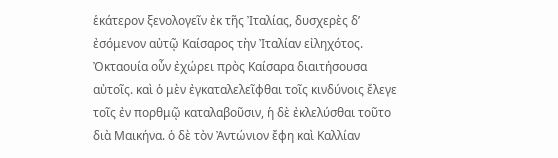ἑκάτερον ξενολογεῖν ἐκ τῆς Ἰταλίας, δυσχερὲς δʼ ἐσόμενον αὐτῷ Καίσαρος τὴν Ἰταλίαν εἰληχότος. Ὀκταουία οὖν ἐχώρει πρὸς Καίσαρα διαιτήσουσα αὐτοῖς. καὶ ὁ μὲν ἐγκαταλελεῖφθαι τοῖς κινδύνοις ἔλεγε τοῖς ἐν πορθμῷ καταλαβοῦσιν, ἡ δὲ ἐκλελύσθαι τοῦτο διὰ Μαικήνα. ὁ δὲ τὸν Ἀντώνιον ἔφη καὶ Καλλίαν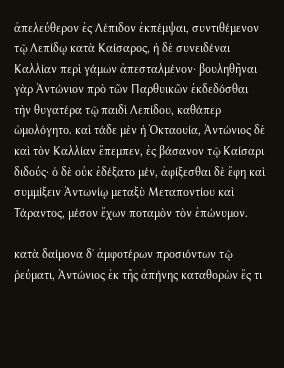ἀπελεύθερον ἐς Λέπιδον ἐκπέμψαι, συντιθέμενον τῷ Λεπίδῳ κατὰ Καίσαρος, ἡ δὲ συνειδέναι Καλλίαν περὶ γάμων ἀπεσταλμένον· βουληθῆναι γὰρ Ἀντώνιον πρὸ τῶν Παρθυικῶν ἐκδεδόσθαι τὴν θυγατέρα τῷ παιδὶ Λεπίδου, καθάπερ ὡμολόγητο. καὶ τάδε μὲν ἡ Ὀκταουία, Ἀντώνιος δὲ καὶ τὸν Καλλίαν ἔπεμπεν, ἐς βάσανον τῷ Καίσαρι διδούς· ὁ δὲ οὐκ ἐδέξατο μέν, ἀφίξεσθαι δὲ ἔφη καὶ συμμίξειν Ἀντωνίῳ μεταξὺ Μεταποντίου καὶ Τάραντος, μέσον ἔχων ποταμὸν τὸν ἐπώνυμον.

κατὰ δαίμονα δʼ ἀμφοτέρων προσιόντων τῷ ῥεύματι, Ἀντώνιος ἐκ τῆς ἀπήνης καταθορὼν ἔς τι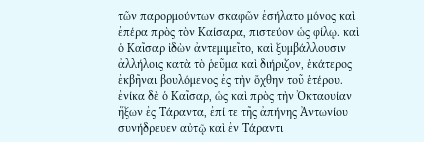τῶν παρορμούντων σκαφῶν ἐσήλατο μόνος καὶ ἐπέρα πρὸς τὸν Καίσαρα, πιστεύον ὡς φίλῳ. καὶ ὁ Καῖσαρ ἰδὼν ἀντεμιμεῖτο, καὶ ξυμβάλλουσιν ἀλλήλοις κατὰ τὸ ῥεῦμα καὶ διήριζον, ἑκάτερος ἐκβῆναι βουλόμενος ἐς τὴν ὄχθην τοῦ ἑτέρου. ἐνίκα δὲ ὁ Καῖσαρ, ὡς καὶ πρὸς τὴν Ὀκταουίαν ἥξων ἐς Τάραντα, ἐπί τε τῆς ἀπήνης Ἀντωνίου συνήδρευεν αὐτῷ καὶ ἐν Τάραντι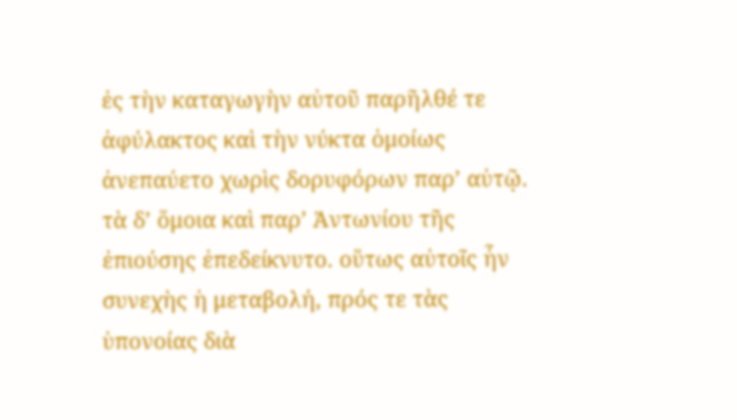ἐς τὴν καταγωγὴν αὐτοῦ παρῆλθέ τε ἀφύλακτος καὶ τὴν νύκτα ὁμοίως ἀνεπαύετο χωρὶς δορυφόρων παρʼ αὐτῷ. τὰ δʼ ὅμοια καὶ παρʼ Ἀντωνίου τῆς ἐπιούσης ἐπεδείκνυτο. οὕτως αὐτοῖς ἦν συνεχὴς ἡ μεταβολή, πρός τε τὰς ὑπονοίας διὰ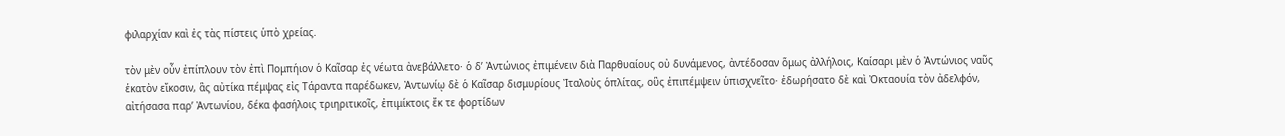φιλαρχίαν καὶ ἐς τὰς πίστεις ὑπὸ χρείας.

τὸν μὲν οὖν ἐπίπλουν τὸν ἐπὶ Πομπήιον ὁ Καῖσαρ ἐς νέωτα ἀνεβάλλετο· ὁ δʼ Ἀντώνιος ἐπιμένειν διὰ Παρθυαίους οὐ δυνάμενος, ἀντέδοσαν ὅμως ἀλλήλοις, Καίσαρι μὲν ὁ Ἀντώνιος ναῦς ἑκατὸν εἴκοσιν, ἃς αὐτίκα πέμψας εἰς Τάραντα παρέδωκεν, Ἀντωνίῳ δὲ ὁ Καῖσαρ δισμυρίους Ἰταλοὺς ὁπλίτας, οὓς ἐπιπέμψειν ὑπισχνεῖτο· ἐδωρήσατο δὲ καὶ Ὀκταουία τὸν ἀδελφόν, αἰτήσασα παρʼ Ἀντωνίου, δέκα φασήλοις τριηριτικοῖς, ἐπιμίκτοις ἔκ τε φορτίδων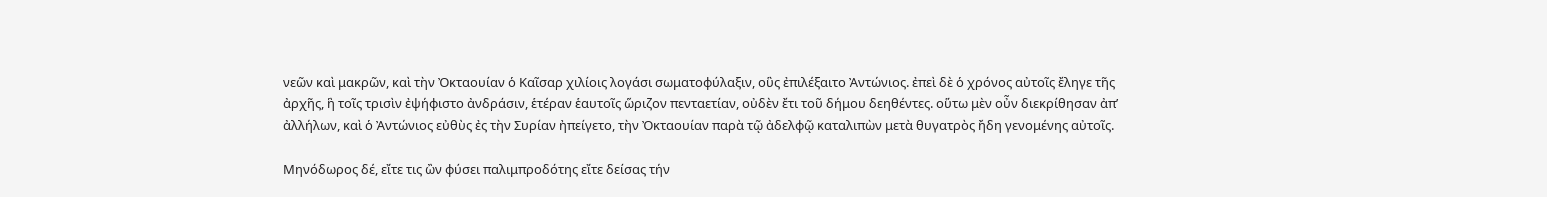νεῶν καὶ μακρῶν, καὶ τὴν Ὀκταουίαν ὁ Καῖσαρ χιλίοις λογάσι σωματοφύλαξιν, οὓς ἐπιλέξαιτο Ἀντώνιος. ἐπεὶ δὲ ὁ χρόνος αὐτοῖς ἔληγε τῆς ἀρχῆς, ἣ τοῖς τρισὶν ἐψήφιστο ἀνδράσιν, ἑτέραν ἑαυτοῖς ὥριζον πενταετίαν, οὐδὲν ἔτι τοῦ δήμου δεηθέντες. οὕτω μὲν οὖν διεκρίθησαν ἀπʼ ἀλλήλων, καὶ ὁ Ἀντώνιος εὐθὺς ἐς τὴν Συρίαν ἠπείγετο, τὴν Ὀκταουίαν παρὰ τῷ ἀδελφῷ καταλιπὼν μετὰ θυγατρὸς ἤδη γενομένης αὐτοῖς.

Μηνόδωρος δέ, εἴτε τις ὢν φύσει παλιμπροδότης εἴτε δείσας τήν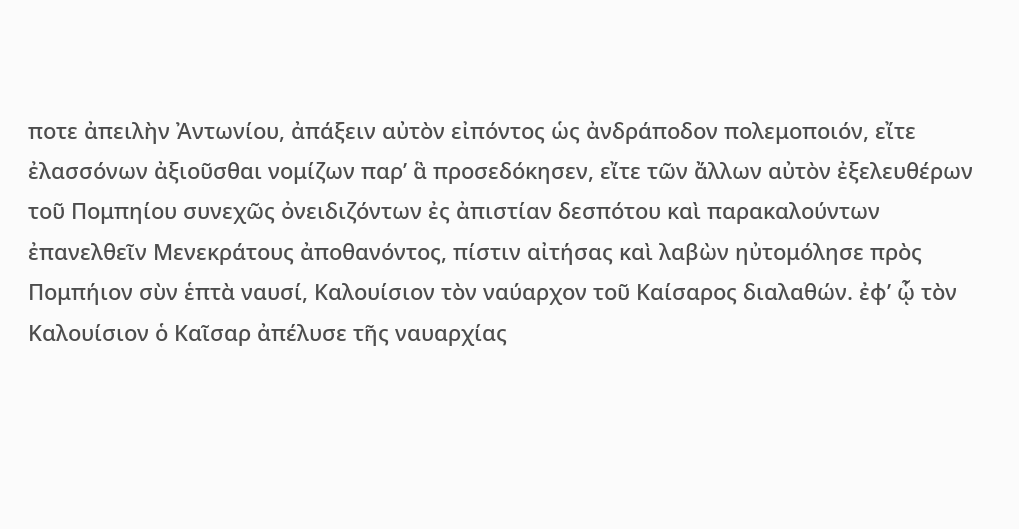ποτε ἀπειλὴν Ἀντωνίου, ἀπάξειν αὐτὸν εἰπόντος ὡς ἀνδράποδον πολεμοποιόν, εἴτε ἐλασσόνων ἀξιοῦσθαι νομίζων παρʼ ἃ προσεδόκησεν, εἴτε τῶν ἄλλων αὐτὸν ἐξελευθέρων τοῦ Πομπηίου συνεχῶς ὀνειδιζόντων ἐς ἀπιστίαν δεσπότου καὶ παρακαλούντων ἐπανελθεῖν Μενεκράτους ἀποθανόντος, πίστιν αἰτήσας καὶ λαβὼν ηὐτομόλησε πρὸς Πομπήιον σὺν ἑπτὰ ναυσί, Καλουίσιον τὸν ναύαρχον τοῦ Καίσαρος διαλαθών. ἐφʼ ᾧ τὸν Καλουίσιον ὁ Καῖσαρ ἀπέλυσε τῆς ναυαρχίας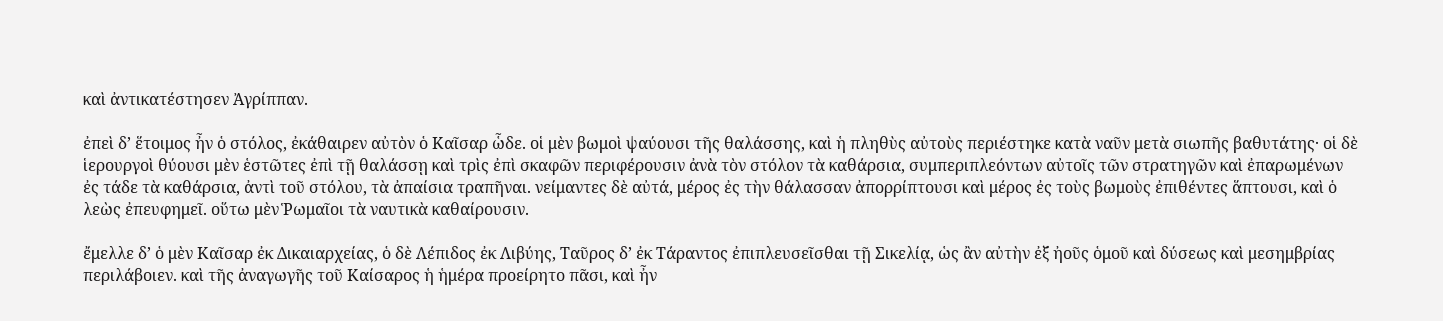καὶ ἀντικατέστησεν Ἀγρίππαν.

ἐπεὶ δʼ ἕτοιμος ἦν ὁ στόλος, ἐκάθαιρεν αὐτὸν ὁ Καῖσαρ ὧδε. οἱ μὲν βωμοὶ ψαύουσι τῆς θαλάσσης, καὶ ἡ πληθὺς αὐτοὺς περιέστηκε κατὰ ναῦν μετὰ σιωπῆς βαθυτάτης· οἱ δὲ ἱερουργοὶ θύουσι μὲν ἑστῶτες ἐπὶ τῇ θαλάσσῃ καὶ τρὶς ἐπὶ σκαφῶν περιφέρουσιν ἀνὰ τὸν στόλον τὰ καθάρσια, συμπεριπλεόντων αὐτοῖς τῶν στρατηγῶν καὶ ἐπαρωμένων ἐς τάδε τὰ καθάρσια, ἀντὶ τοῦ στόλου, τὰ ἀπαίσια τραπῆναι. νείμαντες δὲ αὐτά, μέρος ἐς τὴν θάλασσαν ἀπορρίπτουσι καὶ μέρος ἐς τοὺς βωμοὺς ἐπιθέντες ἅπτουσι, καὶ ὁ λεὼς ἐπευφημεῖ. οὕτω μὲν Ῥωμαῖοι τὰ ναυτικὰ καθαίρουσιν.

ἔμελλε δʼ ὁ μὲν Καῖσαρ ἐκ Δικαιαρχείας, ὁ δὲ Λέπιδος ἐκ Λιβύης, Ταῦρος δʼ ἐκ Τάραντος ἐπιπλευσεῖσθαι τῇ Σικελίᾳ, ὡς ἂν αὐτὴν ἐξ ἠοῦς ὁμοῦ καὶ δύσεως καὶ μεσημβρίας περιλάβοιεν. καὶ τῆς ἀναγωγῆς τοῦ Καίσαρος ἡ ἡμέρα προείρητο πᾶσι, καὶ ἦν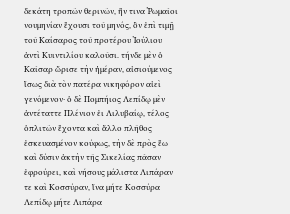δεκάτη τροπῶν θερινῶν, ἥν τινα Ῥωμαῖοι νουμηνίαν ἔχουσι τοῦ μηνός, ὃν ἐπὶ τιμῇ τοῦ Καίσαρος τοῦ προτέρου Ἰούλιου ἀντὶ Κυιντιλίου καλοῦσι. τήνδε μὲν ὁ Καῖσαρ ὥρισε τὴν ἡμέραν, αἰσιούμενος ἴσως διὰ τὸν πατέρα νικηφόρον αἰεὶ γενόμενον· ὁ δὲ Πομπήιος Λεπίδῳ μὲν ἀντέταττε Πλένιον ἐι Λιλυβαίῳ, τέλος ὁπλιτῶν ἔχοντα καὶ ἄλλο πλῆθος ἐσκευασμένον κούφως, τὴν δὲ πρὸς ἕω καὶ δύσιν ἀκτὴν τῆς Σικελίας πᾶσαν ἐφρούρει, καὶ νήσους μάλιστα Λιπάραν τε καὶ Κοσσύραν, ἵνα μήτε Κοσσύρα Λεπίδῳ μήτε Λιπάρα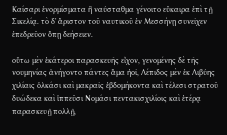Καίσαρι ἐνορμίσματα ἢ ναύσταθμα γένοιτο εὔκαιρα ἐπὶ τῇ Σικελίᾳ. τὸ δʼ ἄριστον τοῦ ναυτικοῦ ἐν Μεσσήνῃ συνεῖχεν ἐπεδρεῦον ὅπῃ δεήσειεν.

οὕτω μὲν ἑκάτεροι παρασκευῆς εἶχον, γενομένης δὲ τῆς νουμηνίας ἀνήγοντο πάντες ἅμα ἠοῖ, Λέπιδος μὲν ἐκ Λιβύης χιλίαις ὁλκάσι καὶ μακραῖς ἑβδομήκοντα καὶ τέλεσι στρατοῦ δυώδεκα καὶ ἱππεῦσι Νομάσι πεντακισχιλίοις καὶ ἑτέρᾳ παρασκευῇ πολλῇ,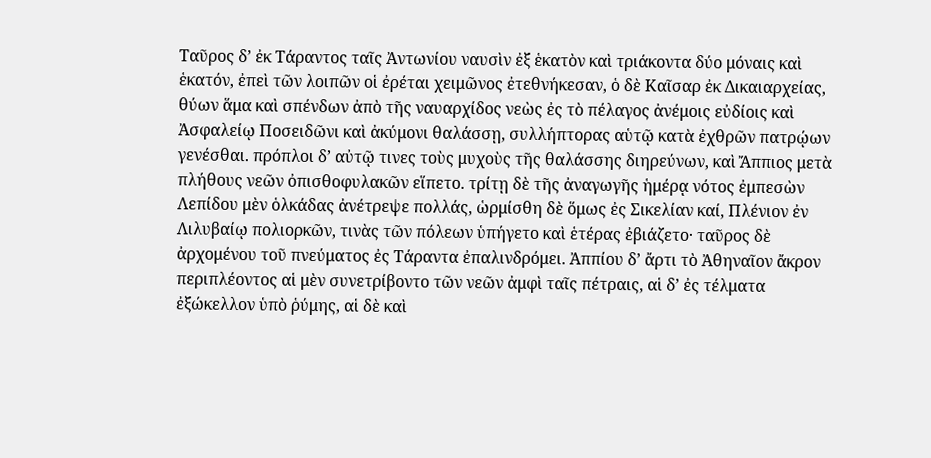Ταῦρος δʼ ἐκ Τάραντος ταῖς Ἀντωνίου ναυσὶν ἐξ ἑκατὸν καὶ τριάκοντα δύο μόναις καὶ ἑκατόν, ἐπεὶ τῶν λοιπῶν οἱ ἐρέται χειμῶνος ἐτεθνήκεσαν, ὁ δὲ Καῖσαρ ἐκ Δικαιαρχείας, θύων ἅμα καὶ σπένδων ἀπὸ τῆς ναυαρχίδος νεὼς ἐς τὸ πέλαγος ἀνέμοις εὐδίοις καὶ Ἀσφαλείῳ Ποσειδῶνι καὶ ἀκύμονι θαλάσσῃ, συλλήπτορας αὑτῷ κατὰ ἐχθρῶν πατρῴων γενέσθαι. πρόπλοι δʼ αὐτῷ τινες τοὺς μυχοὺς τῆς θαλάσσης διηρεύνων, καὶ Ἄππιος μετὰ πλήθους νεῶν ὀπισθοφυλακῶν εἵπετο. τρίτῃ δὲ τῆς ἀναγωγῆς ἡμέρᾳ νότος ἐμπεσὼν Λεπίδου μὲν ὁλκάδας ἀνέτρεψε πολλάς, ὡρμίσθη δὲ ὅμως ἐς Σικελίαν καί, Πλένιον ἐν Λιλυβαίῳ πολιορκῶν, τινὰς τῶν πόλεων ὑπήγετο καὶ ἑτέρας ἐβιάζετο· ταῦρος δὲ ἀρχομένου τοῦ πνεύματος ἐς Τάραντα ἐπαλινδρόμει. Ἀππίου δʼ ἄρτι τὸ Ἀθηναῖον ἄκρον περιπλέοντος αἱ μὲν συνετρίβοντο τῶν νεῶν ἀμφὶ ταῖς πέτραις, αἱ δʼ ἐς τέλματα ἐξώκελλον ὑπὸ ῥύμης, αἱ δὲ καὶ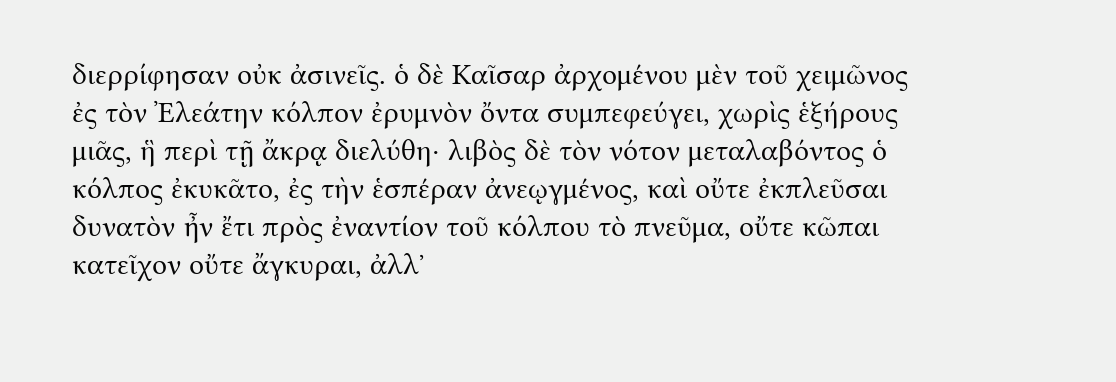διερρίφησαν οὐκ ἀσινεῖς. ὁ δὲ Καῖσαρ ἀρχομένου μὲν τοῦ χειμῶνος ἐς τὸν Ἐλεάτην κόλπον ἐρυμνὸν ὄντα συμπεφεύγει, χωρὶς ἑξήρους μιᾶς, ἣ περὶ τῇ ἄκρᾳ διελύθη· λιβὸς δὲ τὸν νότον μεταλαβόντος ὁ κόλπος ἐκυκᾶτο, ἐς τὴν ἑσπέραν ἀνεῳγμένος, καὶ οὔτε ἐκπλεῦσαι δυνατὸν ἦν ἔτι πρὸς ἐναντίον τοῦ κόλπου τὸ πνεῦμα, οὔτε κῶπαι κατεῖχον οὔτε ἄγκυραι, ἀλλʼ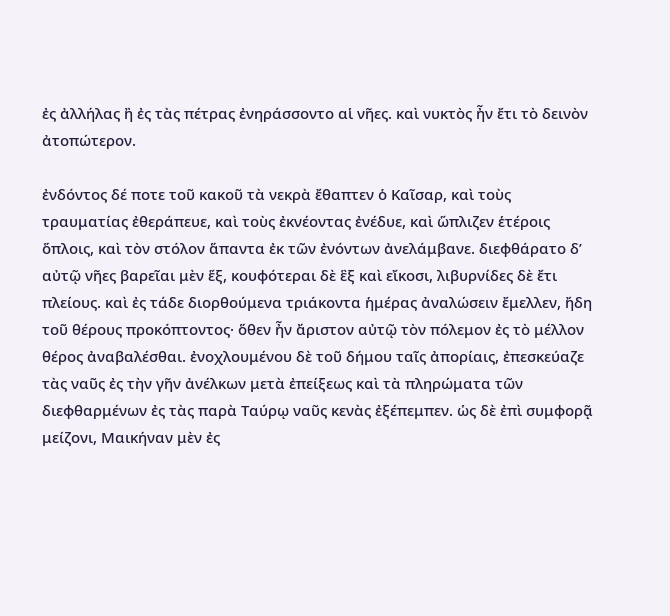ἐς ἀλλήλας ἢ ἐς τὰς πέτρας ἐνηράσσοντο αἱ νῆες. καὶ νυκτὸς ἦν ἔτι τὸ δεινὸν ἀτοπώτερον.

ἐνδόντος δέ ποτε τοῦ κακοῦ τὰ νεκρὰ ἔθαπτεν ὁ Καῖσαρ, καὶ τοὺς τραυματίας ἐθεράπευε, καὶ τοὺς ἐκνέοντας ἐνέδυε, καὶ ὥπλιζεν ἑτέροις ὅπλοις, καὶ τὸν στόλον ἅπαντα ἐκ τῶν ἐνόντων ἀνελάμβανε. διεφθάρατο δʼ αὐτῷ νῆες βαρεῖαι μὲν ἕξ, κουφότεραι δὲ ἓξ καὶ εἴκοσι, λιβυρνίδες δὲ ἔτι πλείους. καὶ ἐς τάδε διορθούμενα τριάκοντα ἡμέρας ἀναλώσειν ἔμελλεν, ἤδη τοῦ θέρους προκόπτοντος· ὅθεν ἦν ἄριστον αὐτῷ τὸν πόλεμον ἐς τὸ μέλλον θέρος ἀναβαλέσθαι. ἐνοχλουμένου δὲ τοῦ δήμου ταῖς ἀπορίαις, ἐπεσκεύαζε τὰς ναῦς ἐς τὴν γῆν ἀνέλκων μετὰ ἐπείξεως καὶ τὰ πληρώματα τῶν διεφθαρμένων ἐς τὰς παρὰ Ταύρῳ ναῦς κενὰς ἐξέπεμπεν. ὡς δὲ ἐπὶ συμφορᾷ μείζονι, Μαικήναν μὲν ἐς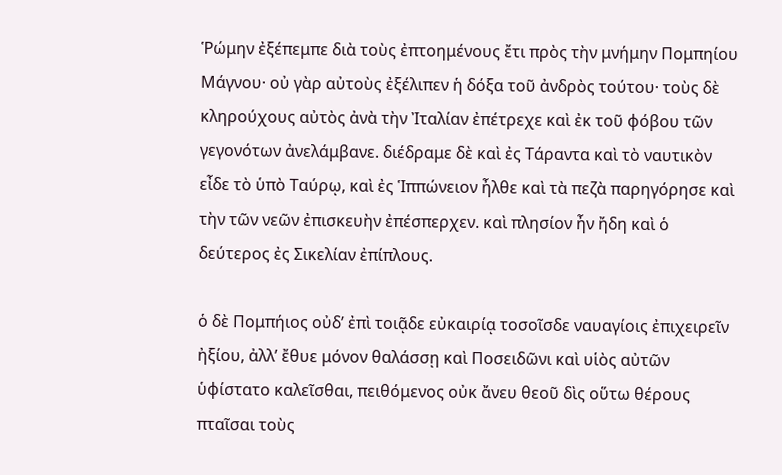Ῥώμην ἐξέπεμπε διὰ τοὺς ἐπτοημένους ἔτι πρὸς τὴν μνήμην Πομπηίου Μάγνου· οὐ γὰρ αὐτοὺς ἐξέλιπεν ἡ δόξα τοῦ ἀνδρὸς τούτου· τοὺς δὲ κληρούχους αὐτὸς ἀνὰ τὴν Ἰταλίαν ἐπέτρεχε καὶ ἐκ τοῦ φόβου τῶν γεγονότων ἀνελάμβανε. διέδραμε δὲ καὶ ἐς Τάραντα καὶ τὸ ναυτικὸν εἶδε τὸ ὑπὸ Ταύρῳ, καὶ ἐς Ἱππώνειον ἦλθε καὶ τὰ πεζὰ παρηγόρησε καὶ τὴν τῶν νεῶν ἐπισκευὴν ἐπέσπερχεν. καὶ πλησίον ἦν ἤδη καὶ ὁ δεύτερος ἐς Σικελίαν ἐπίπλους.

ὁ δὲ Πομπήιος οὐδʼ ἐπὶ τοιᾷδε εὐκαιρίᾳ τοσοῖσδε ναυαγίοις ἐπιχειρεῖν ἠξίου, ἀλλʼ ἔθυε μόνον θαλάσσῃ καὶ Ποσειδῶνι καὶ υἱὸς αὐτῶν ὑφίστατο καλεῖσθαι, πειθόμενος οὐκ ἄνευ θεοῦ δὶς οὕτω θέρους πταῖσαι τοὺς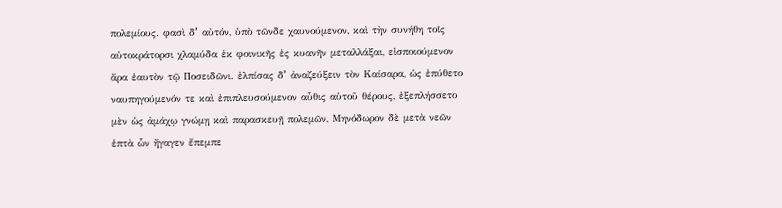πολεμίους. φασὶ δʼ αὐτόν, ὑπὸ τῶνδε χαυνούμενον, καὶ τὴν συνήθη τοῖς αὐτοκράτορσι χλαμύδα ἐκ φοινικῆς ἐς κυανῆν μεταλλάξαι, εἰσποιούμενον ἄρα ἑαυτὸν τῷ Ποσειδῶνι. ἐλπίσας δʼ ἀναζεύξειν τὸν Καίσαρα, ὡς ἐπύθετο ναυπηγούμενόν τε καὶ ἐπιπλευσούμενον αὖθις αὐτοῦ θέρους, ἐξεπλήσσετο μὲν ὡς ἀμάχῳ γνώμῃ καὶ παρασκευῇ πολεμῶν, Μηνόδωρον δὲ μετὰ νεῶν ἑπτὰ ὧν ἤγαγεν ἔπεμπε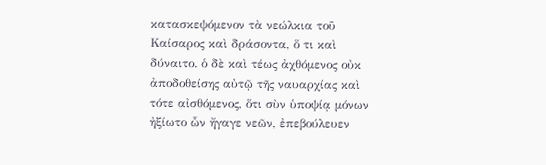κατασκεψόμενον τὰ νεώλκια τοῦ Καίσαρος καὶ δράσοντα, ὅ τι καὶ δύναιτο. ὁ δὲ καὶ τέως ἀχθόμενος οὐκ ἀποδοθείσης αὐτῷ τῆς ναυαρχίας καὶ τότε αἰσθόμενος, ὅτι σὺν ὑποψίᾳ μόνων ἠξίωτο ὧν ἤγαγε νεῶν, ἐπεβούλευεν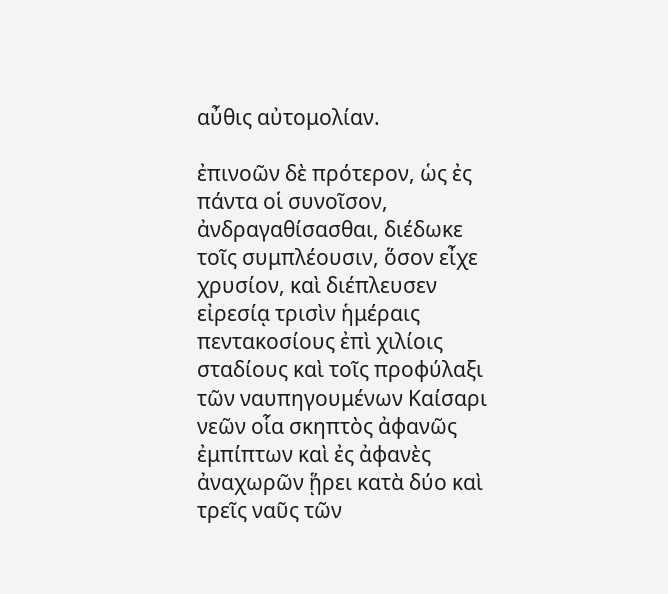αὖθις αὐτομολίαν.

ἐπινοῶν δὲ πρότερον, ὡς ἐς πάντα οἱ συνοῖσον, ἀνδραγαθίσασθαι, διέδωκε τοῖς συμπλέουσιν, ὅσον εἶχε χρυσίον, καὶ διέπλευσεν εἰρεσίᾳ τρισὶν ἡμέραις πεντακοσίους ἐπὶ χιλίοις σταδίους καὶ τοῖς προφύλαξι τῶν ναυπηγουμένων Καίσαρι νεῶν οἷα σκηπτὸς ἀφανῶς ἐμπίπτων καὶ ἐς ἀφανὲς ἀναχωρῶν ᾕρει κατὰ δύο καὶ τρεῖς ναῦς τῶν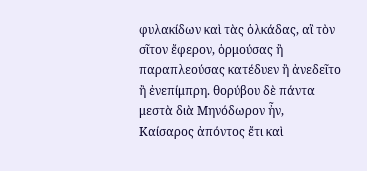φυλακίδων καὶ τὰς ὁλκάδας, αἳ τὸν σῖτον ἔφερον, ὁρμούσας ἢ παραπλεούσας κατέδυεν ἢ ἀνεδεῖτο ἢ ἐνεπίμπρη. θορύβου δὲ πάντα μεστὰ διὰ Μηνόδωρον ἦν, Καίσαρος ἀπόντος ἔτι καὶ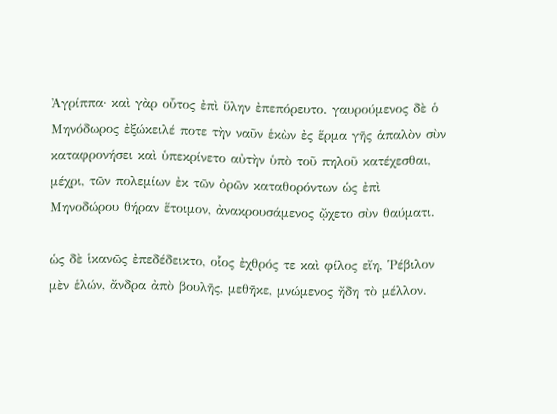Ἀγρίππα· καὶ γὰρ οὗτος ἐπὶ ὕλην ἐπεπόρευτο. γαυρούμενος δὲ ὁ Μηνόδωρος ἐξώκειλέ ποτε τὴν ναῦν ἑκὼν ἐς ἕρμα γῆς ἁπαλὸν σὺν καταφρονήσει καὶ ὑπεκρίνετο αὐτὴν ὑπὸ τοῦ πηλοῦ κατέχεσθαι, μέχρι, τῶν πολεμίων ἐκ τῶν ὀρῶν καταθορόντων ὡς ἐπὶ Μηνοδώρου θήραν ἕτοιμον, ἀνακρουσάμενος ᾤχετο σὺν θαύματι.

ὡς δὲ ἱκανῶς ἐπεδέδεικτο, οἷος ἐχθρός τε καὶ φίλος εἴη, Ῥέβιλον μὲν ἑλών, ἄνδρα ἀπὸ βουλῆς, μεθῆκε, μνώμενος ἤδη τὸ μέλλον.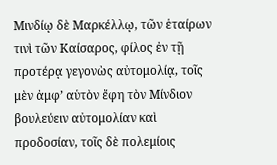Μινδίῳ δὲ Μαρκέλλῳ, τῶν ἑταίρων τινὶ τῶν Καίσαρος, φίλος ἐν τῇ προτέρᾳ γεγονὼς αὐτομολίᾳ, τοῖς μὲν ἀμφʼ αὑτὸν ἔφη τὸν Μίνδιον βουλεύειν αὐτομολίαν καὶ προδοσίαν, τοῖς δὲ πολεμίοις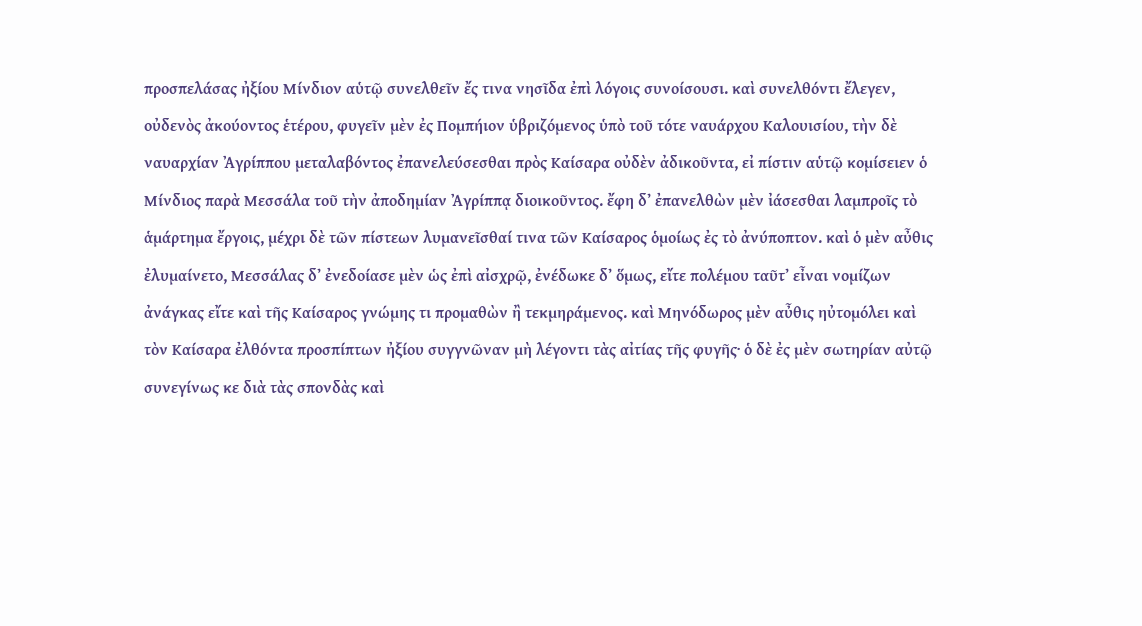προσπελάσας ἠξίου Μίνδιον αὑτῷ συνελθεῖν ἔς τινα νησῖδα ἐπὶ λόγοις συνοίσουσι. καὶ συνελθόντι ἔλεγεν, οὐδενὸς ἀκούοντος ἑτέρου, φυγεῖν μὲν ἐς Πομπήιον ὑβριζόμενος ὑπὸ τοῦ τότε ναυάρχου Καλουισίου, τὴν δὲ ναυαρχίαν Ἀγρίππου μεταλαβόντος ἐπανελεύσεσθαι πρὸς Καίσαρα οὐδὲν ἀδικοῦντα, εἰ πίστιν αὑτῷ κομίσειεν ὁ Μίνδιος παρὰ Μεσσάλα τοῦ τὴν ἀποδημίαν Ἀγρίππᾳ διοικοῦντος. ἔφη δʼ ἐπανελθὼν μὲν ἰάσεσθαι λαμπροῖς τὸ ἁμάρτημα ἔργοις, μέχρι δὲ τῶν πίστεων λυμανεῖσθαί τινα τῶν Καίσαρος ὁμοίως ἐς τὸ ἀνύποπτον. καὶ ὁ μὲν αὖθις ἐλυμαίνετο, Μεσσάλας δʼ ἐνεδοίασε μὲν ὡς ἐπὶ αἰσχρῷ, ἐνέδωκε δʼ ὅμως, εἴτε πολέμου ταῦτʼ εἶναι νομίζων ἀνάγκας εἴτε καὶ τῆς Καίσαρος γνώμης τι προμαθὼν ἢ τεκμηράμενος. καὶ Μηνόδωρος μὲν αὖθις ηὐτομόλει καὶ τὸν Καίσαρα ἐλθόντα προσπίπτων ἠξίου συγγνῶναν μὴ λέγοντι τὰς αἰτίας τῆς φυγῆς· ὁ δὲ ἐς μὲν σωτηρίαν αὐτῷ συνεγίνως κε διὰ τὰς σπονδὰς καὶ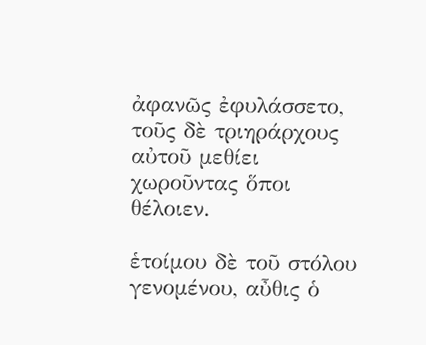ἀφανῶς ἐφυλάσσετο, τοῦς δὲ τριηράρχους αὐτοῦ μεθίει χωροῦντας ὅποι θέλοιεν.

ἑτοίμου δὲ τοῦ στόλου γενομένου, αὖθις ὁ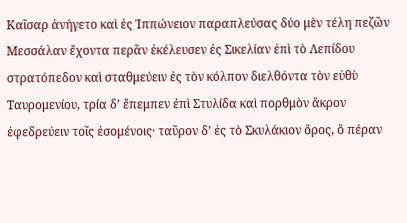Καῖσαρ ἀνήγετο καὶ ἐς Ἱππώνειον παραπλεύσας δύο μὲν τέλη πεζῶν Μεσσάλαν ἔχοντα περᾶν ἐκέλευσεν ἐς Σικελίαν ἐπὶ τὸ Λεπίδου στρατόπεδον καὶ σταθμεύειν ἐς τὸν κόλπον διελθόντα τὸν εὐθὺ Ταυρομενίου, τρία δʼ ἔπεμπεν ἐπὶ Στυλίδα καὶ πορθμὸν ἄκρον ἐφεδρεύειν τοῖς ἐσομένοις· ταῦρον δʼ ἐς τὸ Σκυλάκιον ὄρος, ὃ πέραν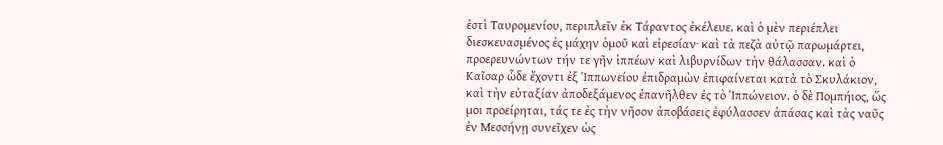ἐστὶ Ταυρομενίου, περιπλεῖν ἐκ Τάραντος ἐκέλευε. καὶ ὁ μὲν περιέπλει διεσκευασμένος ἐς μάχην ὁμοῦ καὶ εἰρεσίαν· καὶ τὰ πεζὰ αὐτῷ παρωμάρτει, προερευνώντων τήν τε γῆν ἱππέων καὶ λιβυρνίδων τὴν θάλασσαν. καὶ ὁ Καῖσαρ ὧδε ἔχοντι ἐξ Ἱππωνείου ἐπιδραμὼν ἐπιφαίνεται κατὰ τὸ Σκυλάκιον, καὶ τὴν εὐταξίαν ἀποδεξάμενος ἐπανῆλθεν ἐς τὸ Ἱππώνειον. ὁ δὲ Πομπήιος, ὥς μοι προείρηται, τάς τε ἐς τὴν νῆσον ἀποβάσεις ἐφύλασσεν ἁπάσας καὶ τὰς ναῦς ἐν Μεσσήνῃ συνεῖχεν ὡς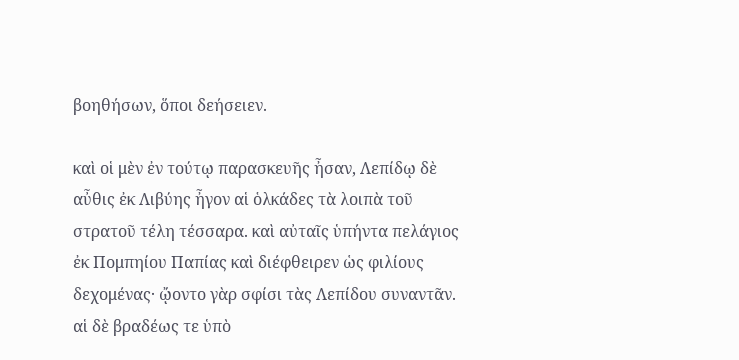βοηθήσων, ὅποι δεήσειεν.

καὶ οἱ μὲν ἐν τούτῳ παρασκευῆς ἦσαν, Λεπίδῳ δὲ αὖθις ἐκ Λιβύης ἦγον αἱ ὁλκάδες τὰ λοιπὰ τοῦ στρατοῦ τέλη τέσσαρα. καὶ αὐταῖς ὑπήντα πελάγιος ἐκ Πομπηίου Παπίας καὶ διέφθειρεν ὡς φιλίους δεχομένας· ᾤοντο γὰρ σφίσι τὰς Λεπίδου συναντᾶν. αἱ δὲ βραδέως τε ὑπὸ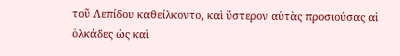τοῦ Λεπίδου καθείλκοντο, καὶ ὕστερον αὐτὰς προσιούσας αἱ ὁλκάδες ὡς καὶ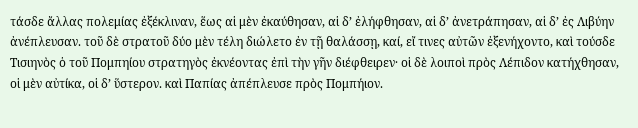τάσδε ἄλλας πολεμίας ἐξέκλιναν, ἕως αἱ μὲν ἐκαύθησαν, αἱ δʼ ἐλήφθησαν, αἱ δʼ ἀνετράπησαν, αἱ δʼ ἐς Λιβύην ἀνέπλευσαν. τοῦ δὲ στρατοῦ δύο μὲν τέλη διώλετο ἐν τῇ θαλάσσῃ, καί, εἴ τινες αὐτῶν ἐξενήχοντο, καὶ τούσδε Τισιηνὸς ὁ τοῦ Πομπηίου στρατηγὸς ἐκνέοντας ἐπὶ τὴν γῆν διέφθειρεν· οἱ δὲ λοιποὶ πρὸς Λέπιδον κατήχθησαν, οἱ μὲν αὐτίκα, οἱ δʼ ὕστερον. καὶ Παπίας ἀπέπλευσε πρὸς Πομπήιον.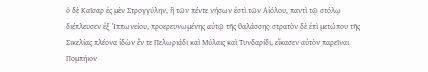ὁ δὲ Καῖσαρ ἐς μὲν Στρογγύλην, ἣ τῶν πέντε νήσων ἐστὶ τῶν Αἰόλου, παντὶ τῷ στόλῳ διέπλευσεν ἐξ Ἱππωνείου, προερευνωμένης αὐτῷ τῆς θαλάσσης· στρατὸν δὲ ἐπὶ μετώπου τῆς Σικελίας πλέονα ἰδὼν ἔν τε Πελωριάδι καὶ Μύλαις καὶ Τυνδαρίδι, εἴκασεν αὐτὸν παρεῖναι Πομπήιον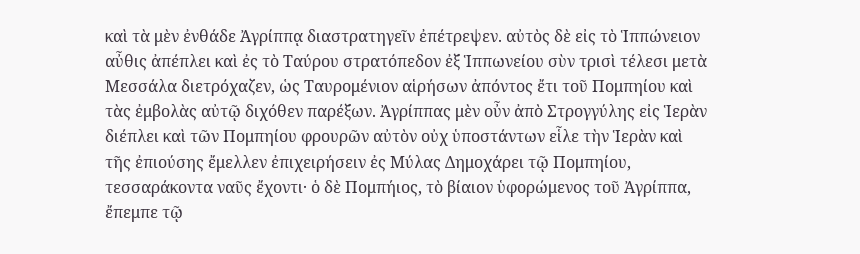καὶ τὰ μὲν ἐνθάδε Ἀγρίππᾳ διαστρατηγεῖν ἐπέτρεψεν. αὐτὸς δὲ εἰς τὸ Ἱππώνειον αὖθις ἀπέπλει καὶ ἐς τὸ Ταύρου στρατόπεδον ἐξ Ἱππωνείου σὺν τρισὶ τέλεσι μετὰ Μεσσάλα διετρόχαζεν, ὡς Ταυρομένιον αἱρήσων ἀπόντος ἔτι τοῦ Πομπηίου καὶ τὰς ἐμβολὰς αὐτῷ διχόθεν παρέξων. Ἀγρίππας μὲν οὖν ἀπὸ Στρογγύλης εἰς Ἱερὰν διέπλει καὶ τῶν Πομπηίου φρουρῶν αὐτὸν οὐχ ὑποστάντων εἷλε τὴν Ἱερὰν καὶ τῆς ἐπιούσης ἔμελλεν ἐπιχειρήσειν ἐς Μύλας Δημοχάρει τῷ Πομπηίου, τεσσαράκοντα ναῦς ἔχοντι· ὁ δὲ Πομπήιος, τὸ βίαιον ὑφορώμενος τοῦ Ἀγρίππα, ἔπεμπε τῷ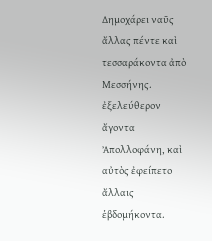Δημοχάρει ναῦς ἄλλας πέντε καὶ τεσσαράκοντα ἀπὸ Μεσσήνης. ἐξελεύθερον ἄγοντα Ἀπολλοφάνη, καὶ αὐτὸς ἐφείπετο ἄλλαις ἑβδομήκοντα.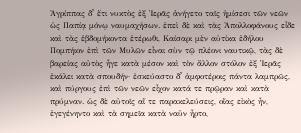Ἀγρίππας δʼ ἔτι νυκτὸς ἐξ Ἱερᾶς ἀνήγετο ταῖς ἡμίσεσι τῶν νεῶν ὡς Παπίᾳ μόνῳ ναυμαχήσων. ἐπεὶ δὲ καὶ τὰς Ἀπολλοφάνους εἶδε καὶ τὰς ἑβδομήκοντα ἑτέρωθι, Καίσαρι μὲν αὐτίκα ἐδήλου Πομπήιον ἐπὶ τῶν Μυλῶν εἶναι σὺν τῷ πλέονι ναυτικῷ, τὰς δὲ βαρείας αὐτὸς ἦγε κατὰ μέσον καὶ τὸν ἄλλον στόλον ἐξ Ἱερᾶς ἐκάλει κατὰ σπουδήν· ἐσκεύαστο δʼ ἀμφοτέροις πάντα λαμπρῶς, καὶ πύργους ἐπὶ τῶν νεῶν εἶχον κατά τε πρῷραν καὶ κατὰ πρύμναν. ὡς δὲ αὐτοῖς αἵ τε παρακελεύσεις, οἵας εἰκὸς ἦν, ἐγεγένηντο καὶ τὰ σημεῖα κατὰ ναῦν ἦρτο,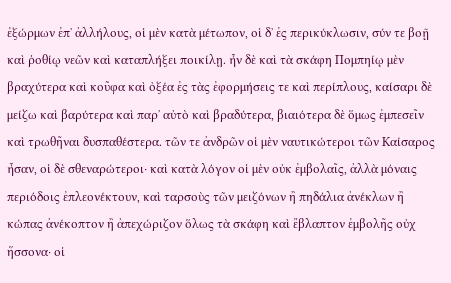ἐξώρμων ἐπʼ ἀλλήλους, οἱ μὲν κατὰ μέτωπον, οἱ δʼ ἐς περικύκλωσιν, σύν τε βοῇ καὶ ῥοθίῳ νεῶν καὶ καταπλήξει ποικίλῃ. ἦν δὲ καὶ τὰ σκάφη Πομπηίῳ μὲν βραχύτερα καὶ κοῦφα καὶ ὀξέα ἐς τὰς ἐφορμήσεις τε καὶ περίπλους, καίσαρι δὲ μείζω καὶ βαρύτερα καὶ παρʼ αὐτὸ καὶ βραδύτερα, βιαιότερα δὲ ὅμως ἐμπεσεῖν καὶ τρωθῆναι δυσπαθέστερα. τῶν τε ἀνδρῶν οἱ μὲν ναυτικώτεροι τῶν Καίσαρος ἦσαν, οἱ δὲ σθεναρώτεροι· καὶ κατὰ λόγον οἱ μὲν οὐκ ἐμβολαῖς, ἀλλὰ μόναις περιόδοις ἐπλεονέκτουν, καὶ ταρσοὺς τῶν μειζόνων ἢ πηδάλια ἀνέκλων ἢ κώπας ἀνέκοπτον ἢ ἀπεχώριζον ὅλως τὰ σκάφη καὶ ἔβλαπτον ἐμβολῆς οὐχ ἥσσονα· οἱ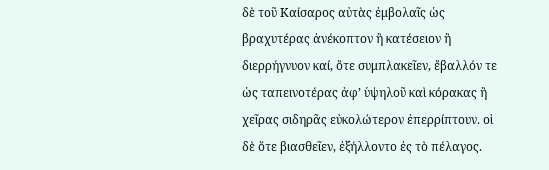δὲ τοῦ Καίσαρος αὐτὰς ἐμβολαῖς ὡς βραχυτέρας ἀνέκοπτον ἢ κατέσειον ἢ διερρήγνυον καί, ὅτε συμπλακεῖεν, ἔβαλλόν τε ὡς ταπεινοτέρας ἀφʼ ὑψηλοῦ καὶ κόρακας ἢ χεῖρας σιδηρᾶς εὐκολώτερον ἐπερρίπτουν. οἱ δὲ ὅτε βιασθεῖεν, ἐξήλλοντο ἐς τὸ πέλαγος.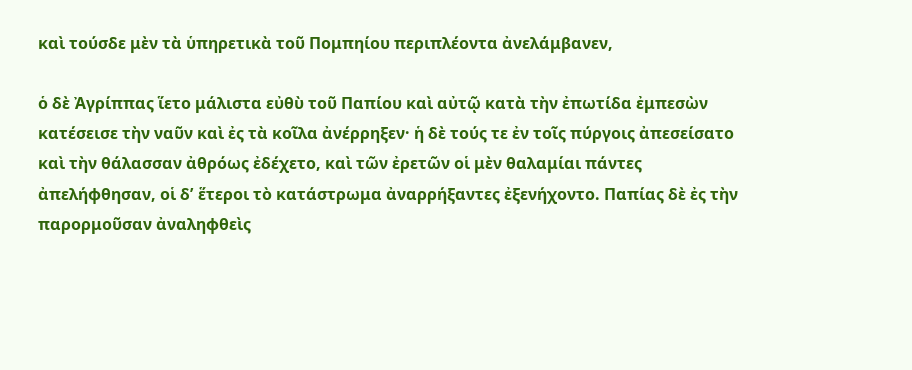καὶ τούσδε μὲν τὰ ὑπηρετικὰ τοῦ Πομπηίου περιπλέοντα ἀνελάμβανεν,

ὁ δὲ Ἀγρίππας ἵετο μάλιστα εὐθὺ τοῦ Παπίου καὶ αὐτῷ κατὰ τὴν ἐπωτίδα ἐμπεσὼν κατέσεισε τὴν ναῦν καὶ ἐς τὰ κοῖλα ἀνέρρηξεν· ἡ δὲ τούς τε ἐν τοῖς πύργοις ἀπεσείσατο καὶ τὴν θάλασσαν ἀθρόως ἐδέχετο, καὶ τῶν ἐρετῶν οἱ μὲν θαλαμίαι πάντες ἀπελήφθησαν, οἱ δʼ ἕτεροι τὸ κατάστρωμα ἀναρρήξαντες ἐξενήχοντο. Παπίας δὲ ἐς τὴν παρορμοῦσαν ἀναληφθεὶς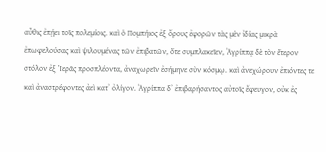αὖθις ἐπῄει τοῖς πολεμίοις. καὶ ὁ Πομπήιος ἐξ ὄρους ἐφορῶν τὰς μὲν ἰδίας μικρὰ ἐπωφελούσας καὶ ψιλουμένας τῶν ἐπιβατῶν, ὅτε συμπλακεῖεν, Ἀγρίππᾳ δὲ τὸν ἕτερον στόλον ἐξ Ἱερᾶς προσπλέοντα, ἀναχωρεῖν ἐσήμηνε σὺν κόσμῳ. καὶ ἀνεχώρουν ἐπιόντες τε καὶ ἀναστρέφοντες ἀεὶ κατʼ ὀλίγον. Ἀγρίππα δʼ ἐπιβαρήσαντος αὐτοῖς ἔφευγον, οὐκ ἐς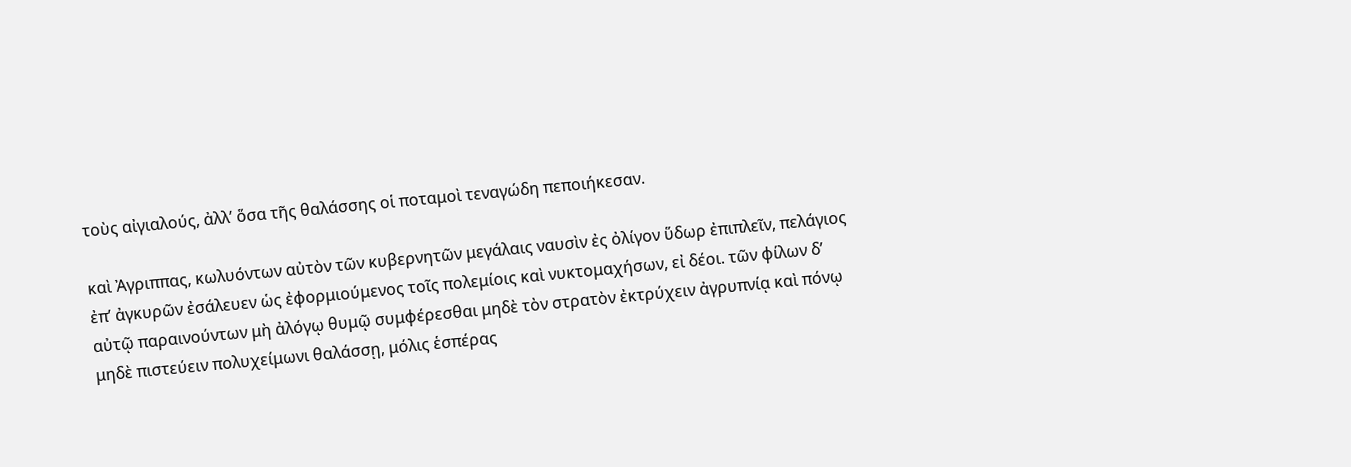τοὺς αἰγιαλούς, ἀλλʼ ὅσα τῆς θαλάσσης οἱ ποταμοὶ τεναγώδη πεποιήκεσαν.

καὶ Ἀγριππας, κωλυόντων αὐτὸν τῶν κυβερνητῶν μεγάλαις ναυσὶν ἐς ὀλίγον ὕδωρ ἐπιπλεῖν, πελάγιος ἐπʼ ἀγκυρῶν ἐσάλευεν ὡς ἐφορμιούμενος τοῖς πολεμίοις καὶ νυκτομαχήσων, εἰ δέοι. τῶν φίλων δʼ αὐτῷ παραινούντων μὴ ἀλόγῳ θυμῷ συμφέρεσθαι μηδὲ τὸν στρατὸν ἐκτρύχειν ἀγρυπνίᾳ καὶ πόνῳ μηδὲ πιστεύειν πολυχείμωνι θαλάσσῃ, μόλις ἑσπέρας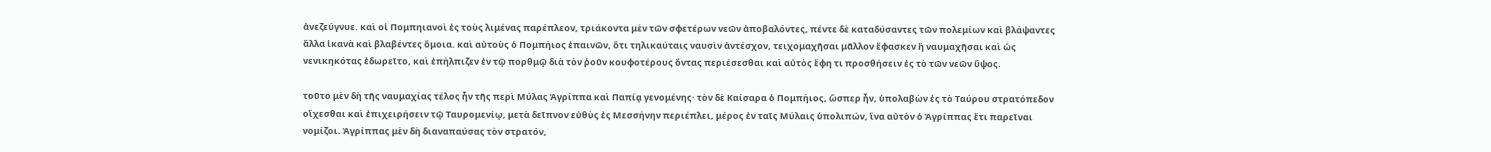ἀνεζεύγνυε. καὶ οἱ Πομπηιανοὶ ἐς τοὺς λιμένας παρέπλεον, τριάκοντα μὲν τῶν σφετέρων νεῶν ἀποβαλόντες, πέντε δὲ καταδύσαντες τῶν πολεμίων καὶ βλάψαντες ἄλλα ἱκανὰ καὶ βλαβέντες ὅμοια. καὶ αὐτοὺς ὁ Πομπήιος ἐπαινῶν, ὅτι τηλικαύταις ναυσὶν ἀντέσχον, τειχομαχῆσαι μᾶλλον ἔφασκεν ἢ ναυμαχῆσαι καὶ ὡς νενικηκότας ἐδωρεῖτο, καὶ ἐπήλπιζεν ἐν τῷ πορθμῷ διὰ τὸν ῥοῦν κουφοτέρους ὄντας περιέσεσθαι καὶ αὐτὸς ἔφη τι προσθήσειν ἐς τὸ τῶν νεῶν ὕψος.

τοῦτο μὲν δὴ τῆς ναυμαχίας τέλος ἦν τῆς περὶ Μύλας Ἀγρίππα καὶ Παπίᾳ γενομένης· τὸν δὲ Καίσαρα ὁ Πομπήιος, ὥσπερ ἦν, ὑπολαβὼν ἐς τὸ Ταύρου στρατόπεδον οἴχεσθαι καὶ ἐπιχειρήσειν τῷ Ταυρομενίῳ, μετὰ δεῖπνον εὐθὺς ἐς Μεσσήνην περιέπλει, μέρος ἐν ταῖς Μύλαις ὑπολιπών, ἵνα αὐτὸν ὁ Ἀγρίππας ἔτι παρεῖναι νομίζοι. Ἀγρίππας μὲν δὴ διαναπαύσας τὸν στρατόν,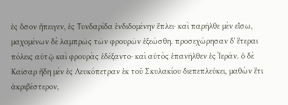ἐς ὅσον ἤπειγεν, ἐς Τυνδαρίδα ἐνδιδομένην ἔπλει· καὶ παρῆλθε μὲν εἴσω, μαχομένων δὲ λαμπρῶς τῶν φρουρῶν ἐξεώσθη. προσεχώρησαν δʼ ἕτεραι πόλεις αὐτῷ καὶ φρουρὰς ἐδέξαντο· καὶ αὐτὸς ἐπανῆλθεν ἐς Ἱεράν. ὁ δὲ Καῖσαρ ἤδη μὲν ἐς Λευκόπετραν ἐκ τοῦ Σκυλακίου διεπεπλεύκει, μαθὼν ἔτι ἀκριβέστερον,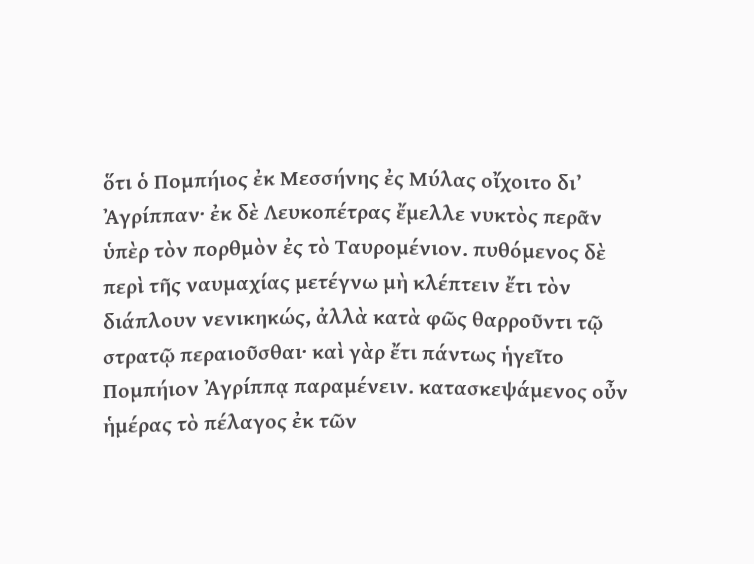ὅτι ὁ Πομπήιος ἐκ Μεσσήνης ἐς Μύλας οἴχοιτο διʼ Ἀγρίππαν· ἐκ δὲ Λευκοπέτρας ἔμελλε νυκτὸς περᾶν ὑπὲρ τὸν πορθμὸν ἐς τὸ Ταυρομένιον. πυθόμενος δὲ περὶ τῆς ναυμαχίας μετέγνω μὴ κλέπτειν ἔτι τὸν διάπλουν νενικηκώς, ἀλλὰ κατὰ φῶς θαρροῦντι τῷ στρατῷ περαιοῦσθαι· καὶ γὰρ ἔτι πάντως ἡγεῖτο Πομπήιον Ἀγρίππᾳ παραμένειν. κατασκεψάμενος οὖν ἡμέρας τὸ πέλαγος ἐκ τῶν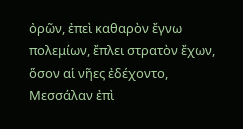ὀρῶν, ἐπεὶ καθαρὸν ἔγνω πολεμίων, ἔπλει στρατὸν ἔχων, ὅσον αἱ νῆες ἐδέχοντο, Μεσσάλαν ἐπὶ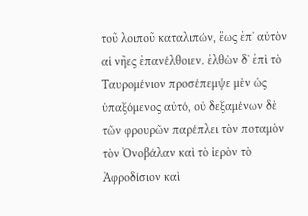τοῦ λοιποῦ καταλιπών, ἕως ἐπʼ αὐτὸν αἱ νῆες ἐπανέλθοιεν. ἐλθὼν δʼ ἐπὶ τὸ Ταυρομένιον προσέπεμψε μὲν ὡς ὑπαξόμενος αὐτό, οὐ δεξαμένων δὲ τῶν φρουρῶν παρέπλει τὸν ποταμὸν τὸν Ὀνοβάλαν καὶ τὸ ἱερὸν τὸ Ἀφροδίσιον καὶ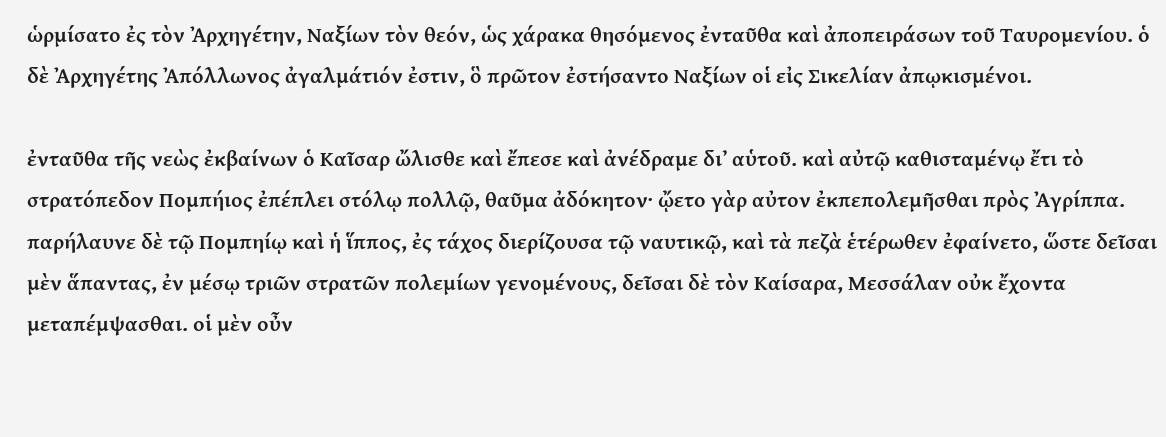ὡρμίσατο ἐς τὸν Ἀρχηγέτην, Ναξίων τὸν θεόν, ὡς χάρακα θησόμενος ἐνταῦθα καὶ ἀποπειράσων τοῦ Ταυρομενίου. ὁ δὲ Ἀρχηγέτης Ἀπόλλωνος ἀγαλμάτιόν ἐστιν, ὃ πρῶτον ἐστήσαντο Ναξίων οἱ εἰς Σικελίαν ἀπῳκισμένοι.

ἐνταῦθα τῆς νεὼς ἐκβαίνων ὁ Καῖσαρ ὤλισθε καὶ ἔπεσε καὶ ἀνέδραμε διʼ αὑτοῦ. καὶ αὐτῷ καθισταμένῳ ἔτι τὸ στρατόπεδον Πομπήιος ἐπέπλει στόλῳ πολλῷ, θαῦμα ἀδόκητον· ᾤετο γὰρ αὐτον ἐκπεπολεμῆσθαι πρὸς Ἀγρίππα. παρήλαυνε δὲ τῷ Πομπηίῳ καὶ ἡ ἵππος, ἐς τάχος διερίζουσα τῷ ναυτικῷ, καὶ τὰ πεζὰ ἑτέρωθεν ἐφαίνετο, ὥστε δεῖσαι μὲν ἅπαντας, ἐν μέσῳ τριῶν στρατῶν πολεμίων γενομένους, δεῖσαι δὲ τὸν Καίσαρα, Μεσσάλαν οὐκ ἔχοντα μεταπέμψασθαι. οἱ μὲν οὖν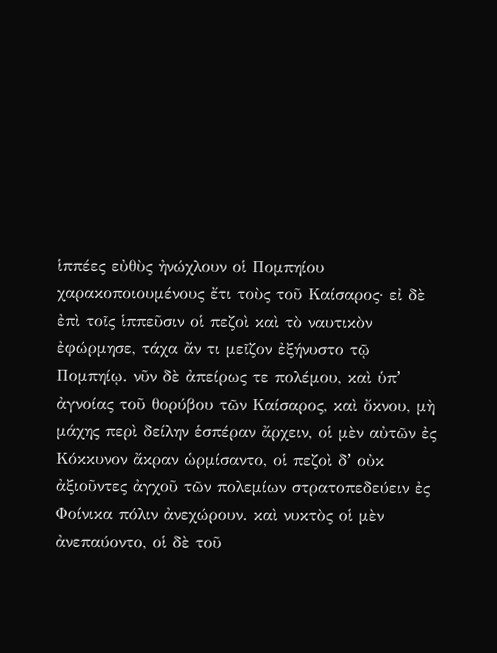ἱππέες εὐθὺς ἠνώχλουν οἱ Πομπηίου χαρακοποιουμένους ἔτι τοὺς τοῦ Καίσαρος· εἰ δὲ ἐπὶ τοῖς ἱππεῦσιν οἱ πεζοὶ καὶ τὸ ναυτικὸν ἐφώρμησε, τάχα ἄν τι μεῖζον ἐξήνυστο τῷ Πομπηίῳ. νῦν δὲ ἀπείρως τε πολέμου, καὶ ὑπʼ ἀγνοίας τοῦ θορύβου τῶν Καίσαρος, καὶ ὄκνου, μὴ μάχης περὶ δείλην ἑσπέραν ἄρχειν, οἱ μὲν αὐτῶν ἐς Κόκκυνον ἄκραν ὡρμίσαντο, οἱ πεζοὶ δʼ οὐκ ἀξιοῦντες ἀγχοῦ τῶν πολεμίων στρατοπεδεύειν ἐς Φοίνικα πόλιν ἀνεχώρουν. καὶ νυκτὸς οἱ μὲν ἀνεπαύοντο, οἱ δὲ τοῦ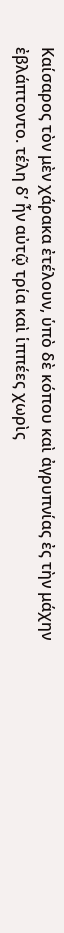Καίσαρος τὸν μὲν χάρακα ἐτέλουν, ὑπὸ δὲ κόπου καὶ ἀγρυπνίας ἐς τὴν μάχην ἐβλάπτοντο. τέλη δʼ ἦν αὐτῷ τρία καὶ ἱππέες χωρὶς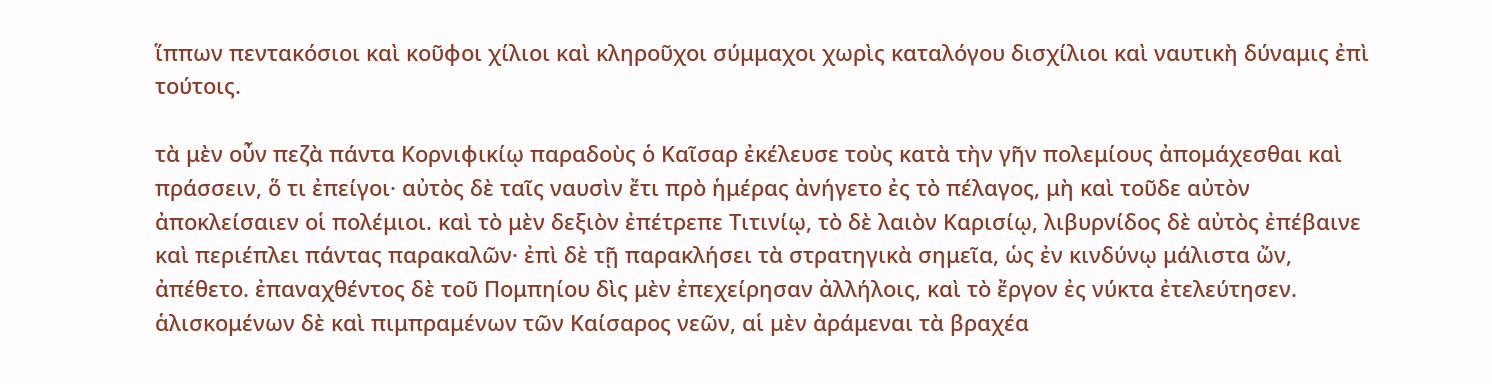ἵππων πεντακόσιοι καὶ κοῦφοι χίλιοι καὶ κληροῦχοι σύμμαχοι χωρὶς καταλόγου δισχίλιοι καὶ ναυτικὴ δύναμις ἐπὶ τούτοις.

τὰ μὲν οὖν πεζὰ πάντα Κορνιφικίῳ παραδοὺς ὁ Καῖσαρ ἐκέλευσε τοὺς κατὰ τὴν γῆν πολεμίους ἀπομάχεσθαι καὶ πράσσειν, ὅ τι ἐπείγοι· αὐτὸς δὲ ταῖς ναυσὶν ἔτι πρὸ ἡμέρας ἀνήγετο ἐς τὸ πέλαγος, μὴ καὶ τοῦδε αὐτὸν ἀποκλείσαιεν οἱ πολέμιοι. καὶ τὸ μὲν δεξιὸν ἐπέτρεπε Τιτινίῳ, τὸ δὲ λαιὸν Καρισίῳ, λιβυρνίδος δὲ αὐτὸς ἐπέβαινε καὶ περιέπλει πάντας παρακαλῶν· ἐπὶ δὲ τῇ παρακλήσει τὰ στρατηγικὰ σημεῖα, ὡς ἐν κινδύνῳ μάλιστα ὤν, ἀπέθετο. ἐπαναχθέντος δὲ τοῦ Πομπηίου δὶς μὲν ἐπεχείρησαν ἀλλήλοις, καὶ τὸ ἔργον ἐς νύκτα ἐτελεύτησεν. ἁλισκομένων δὲ καὶ πιμπραμένων τῶν Καίσαρος νεῶν, αἱ μὲν ἀράμεναι τὰ βραχέα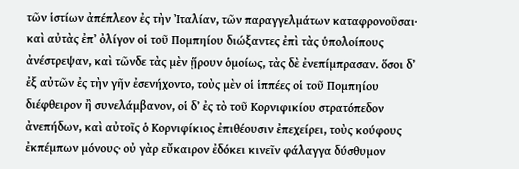τῶν ἱστίων ἀπέπλεον ἐς τὴν Ἰταλίαν, τῶν παραγγελμάτων καταφρονοῦσαι· καὶ αὐτὰς ἐπʼ ὀλίγον οἱ τοῦ Πομπηίου διώξαντες ἐπὶ τὰς ὑπολοίπους ἀνέστρεψαν, καὶ τῶνδε τὰς μὲν ᾕρουν ὁμοίως, τὰς δὲ ἐνεπίμπρασαν. ὅσοι δʼ ἐξ αὐτῶν ἐς τὴν γῆν ἐσενήχοντο, τοὺς μὲν οἱ ἱππέες οἱ τοῦ Πομπηίου διέφθειρον ἢ συνελάμβανον, οἱ δʼ ἐς τὸ τοῦ Κορνιφικίου στρατόπεδον ἀνεπήδων, καὶ αὐτοῖς ὁ Κορνιφίκιος ἐπιθέουσιν ἐπεχείρει, τοὺς κούφους ἐκπέμπων μόνους· οὐ γὰρ εὔκαιρον ἐδόκει κινεῖν φάλαγγα δύσθυμον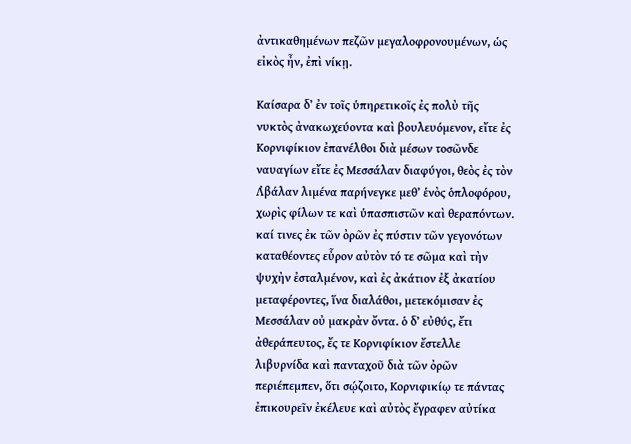ἀντικαθημένων πεζῶν μεγαλοφρονουμένων, ὡς εἰκὸς ἦν, ἐπὶ νίκῃ.

Καίσαρα δʼ ἐν τοῖς ὑπηρετικοῖς ἐς πολὺ τῆς νυκτὸς ἀνακωχεύοντα καὶ βουλευόμενον, εἴτε ἐς Κορνιφίκιον ἐπανέλθοι διὰ μέσων τοσῶνδε ναυαγίων εἴτε ἐς Μεσσάλαν διαφύγοι, θεὸς ἐς τὸν Λ̓βάλαν λιμένα παρήνεγκε μεθʼ ἑνὸς ὁπλοφόρου, χωρὶς φίλων τε καὶ ὑπασπιστῶν καὶ θεραπόντων. καί τινες ἐκ τῶν ὀρῶν ἐς πύστιν τῶν γεγονότων καταθέοντες εὗρον αὐτὸν τό τε σῶμα καὶ τὴν ψυχὴν ἐσταλμένον, καὶ ἐς ἀκάτιον ἐξ ἀκατίου μεταφέροντες, ἵνα διαλάθοι, μετεκόμισαν ἐς Μεσσάλαν οὐ μακρὰν ὄντα. ὁ δʼ εὐθύς, ἔτι ἀθεράπευτος, ἔς τε Κορνιφίκιον ἔστελλε λιβυρνίδα καὶ πανταχοῦ διὰ τῶν ὀρῶν περιέπεμπεν, ὅτι σῴζοιτο, Κορνιφικίῳ τε πάντας ἐπικουρεῖν ἐκέλευε καὶ αὐτὸς ἔγραφεν αὐτίκα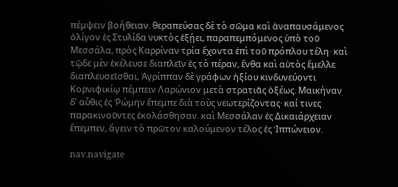πέμψειν βοήθειαν. θεραπεύσας δὲ τὸ σῶμα καὶ ἀναπαυσάμενος ὀλίγον ἐς Στυλίδα νυκτὸς ἐξῄει, παραπεμπόμενος ὑπὸ τοῦ Μεσσάλα, πρὸς Καρρίναν τρία ἔχοντα ἐπὶ τοῦ πρόπλου τέλη· καὶ τῷδε μὲν ἐκέλευσε διαπλεῖν ἐς τὸ πέραν, ἔνθα καὶ αὐτὸς ἔμελλε διαπλευσεῖσθαι, Ἀγρίππαν δὲ γράφων ἠξίου κινδυνεύοντι Κορνιφικίῳ πέμπειν Λαρώνιον μετὰ στρατιᾶς ὀξέως. Μαικήναν δʼ αὖθις ἐς Ῥώμην ἔπεμπε διὰ τοὺς νεωτερίζοντας· καί τινες παρακινοῦντες ἐκολάσθησαν. καὶ Μεσσάλαν ἐς Δικαιάρχειαν ἔπεμπεν, ἄγειν τὸ πρῶτον καλούμενον τέλος ἐς Ἱππώνειον.

nav.navigate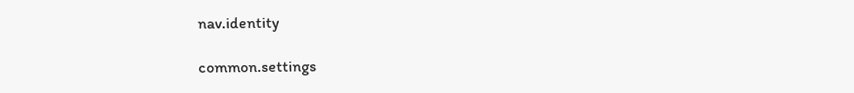nav.identity

common.settings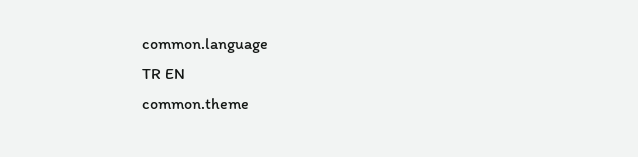common.language
TR EN
common.theme